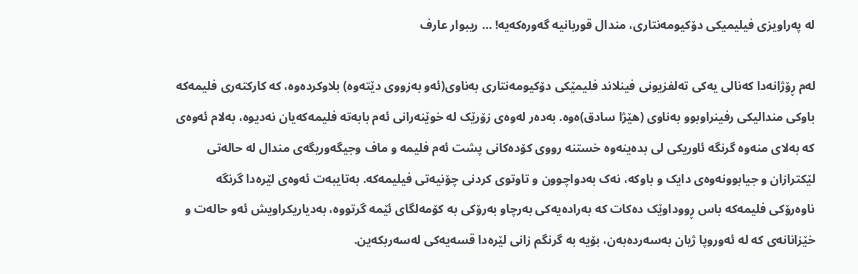لە پەراویزی فیلیمیکی دۆکیومەنتاری، مندال قوربانیە گەورەکەیە! … ریبوار عارف

لەم ڕۆژانەدا کەنالی یەکی تەلفزیونی فینلاند فلیمێکی دۆکیومەنتاری بەناوی(ئەو بەزووی دێتەوە) بلاوکردەوە، کە کارکتەری فلیمەکە باوکی مندالیکی رفینراوبوو بەناوی (هێژا سادق)ەوە. بەدەر لەوەی زۆرێک لە خوێنەرانی ئەم بابەتە فلیمەکەیان نەدیوە، بەلام ئەوەی کە بەلای منەوە گرنگە ئاوریکی لی بدەینەوە خستنە رووی کۆدەکانی پشت ئەم فلیمە و ماف وجیگەوریگەی مندال لە حالەتی لێکترازان و جیابوونەوەی دایک و باوکە، نەک بەدواچوون و تاوتوی کردنی چۆنیەتی فیلیمەکە. بەتایبەت ئەوەی لێرەدا گرنگە ناوەرۆکی فلیمەکە باس ڕووداوێک دەکات کە بەرادەیەکی بەرچاو بەرۆکی بە کۆمەلگای ئێمە گرتووە، بەدیاریکراویش ئەو حالەت و خێزانانەی کە لە ئەوروپا ژیان بەسەردەبەن، بۆیە بە گرنگم زانی لێرەدا قسەیەکی لەسەربکەین.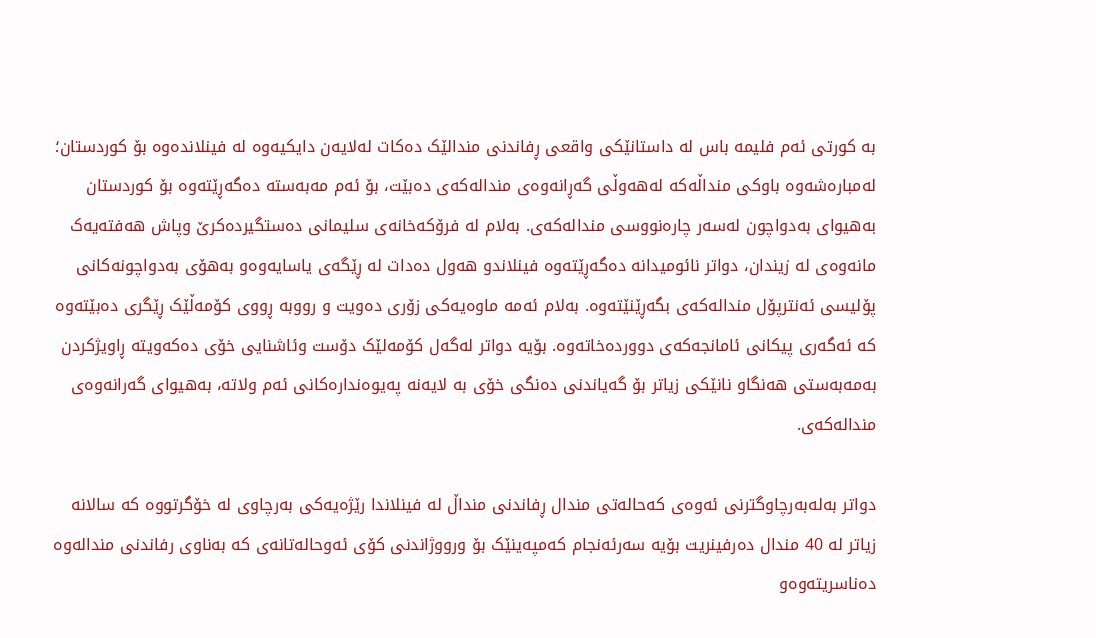بە کورتی ئەم فلیمە باس لە داستانێکی واقعی ڕفاندنی مندالێک دەکات لەلایەن دایکیەوە لە فینلاندەوە بۆ کوردستان؛ لەمبارەشەوە باوکی منداڵەکە لەهەوڵی گەڕانەوەی مندالەکەی دەبێت، بۆ ئەم مەبەستە دەگەڕێتەوە بۆ کوردستان بەهیوای بەدواچون لەسەر چارەنووسی مندالەکەی. بەلام لە فرۆکەخانەی سلیمانی دەستگیردەکرێ وپاش هەفتەیەک مانەوەی لە زیندان، دواتر نائومیدانە دەگەڕێتەوە فینلاندو هەول دەدات لە ڕێگەی یاسایەوەو بەهۆی بەدواچونەکانی پۆلیسی ئەنترپۆل مندالەکەی بگەڕێنێتەوە. بەلام ئەمە ماوەیەکی زۆری دەویت و رووبە ڕووی کۆمەڵێک ڕێگری دەبێتەوە کە ئەگەری پیکانی ئامانجەکەی دووردەخاتەوە. بۆیە دواتر لەگەل کۆمەلێک دۆست وئاشنایی خۆی دەکەویتە ڕاویژکردن بەمەبەستی هەنگاو نانێکی زیاتر بۆ گەیاندنی دەنگی خۆی بە لایەنە پەیوەندارەکانی ئەم ولاتە، بەهیوای گەرانەوەی مندالەکەی.

دواتر بەلەبەرچاوگترنی ئەوەی کەحالەتی مندال ڕفاندنی منداڵ لە فینلاندا رێژەیەکی بەرچاوی لە خۆگرتووە کە سالانە زیاتر لە 40 مندال دەرفینریت بۆیە سەرئەنجام کەمپەینێک بۆ ورووژاندنی کۆی ئەوحالەتانەی کە بەناوی رفاندنی مندالەوە دەناسریتەوەو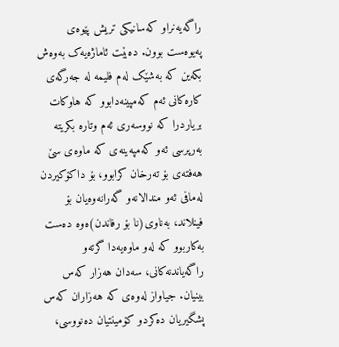راگەیەنراو کەسانیکی تریش پێوەی پەیوەست بوون. دەبێت ئاماژەیەک بەوەش بکەین کە بەشێک لەم فلیمە لە جەرگەی کارەکانی ئەم کەمپینەدابوو کە هاوکات بریاردرا کە نووسەری ئەم وتارە بکریتە بەرپرسی ئەو کەمپەینەی کە ماوەی سێ هەفتەی بۆ تەرخان کرابوو، بۆ داکۆکیردن لەمافی ئەو مندالانەو گەرانەوەیان بۆ فینلاند، بەناوی(نا بۆ رفاندن)ەوە دەست بەکاربوو کە لەو ماوەیەدا گرتەو راگەیاندنەکانی، سەدان هەزار کەس بینیان. جیاواز لەوەی کە هەزاران کەس پشگیریان دەکردو کۆمینتیان دەنووسی،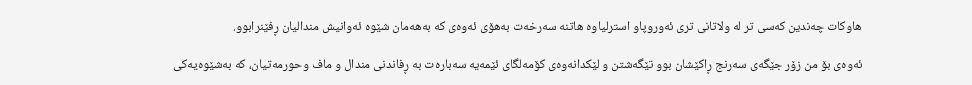هاوکات چەندین کەسی تر لە ولاتانی تری ئەوروپاو استرلیاوە هاتنە سەرخەت بەهۆی ئەوەی کە بەهەمان شێوە ئەوانیش مندالیان ڕفێنرابوو.

ئەوەی بۆ من زۆر جێگەی سەرنج ڕاکێشان بوو تێگەشتن و لێکدانەوەی کۆمەلگای ئێمەیە سەبارەت بە ڕفاندنی مندال و ماف وحورمەتیان، کە بەشێوەیەکی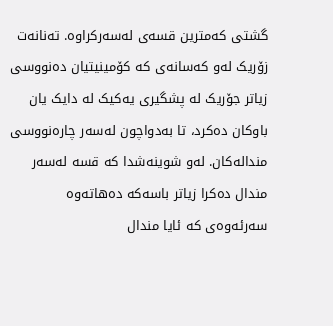گشتی کەمترین قسەی لەسەرکراوە. تەنانەت زۆریک لەو کەسانەی کە کۆمینیتیان دەنووسی زیاتر جۆریک لە پشگیری یەکیک لە دایک یان باوکان دەکرد، تا بەدواچون لەسەر چارەنووسی مندالەکان. لەو شوینەشدا کە قسە لەسەر مندال دەکرا زیاتر باسەکە دەهاتەوە سەرئەوەی کە ئایا مندال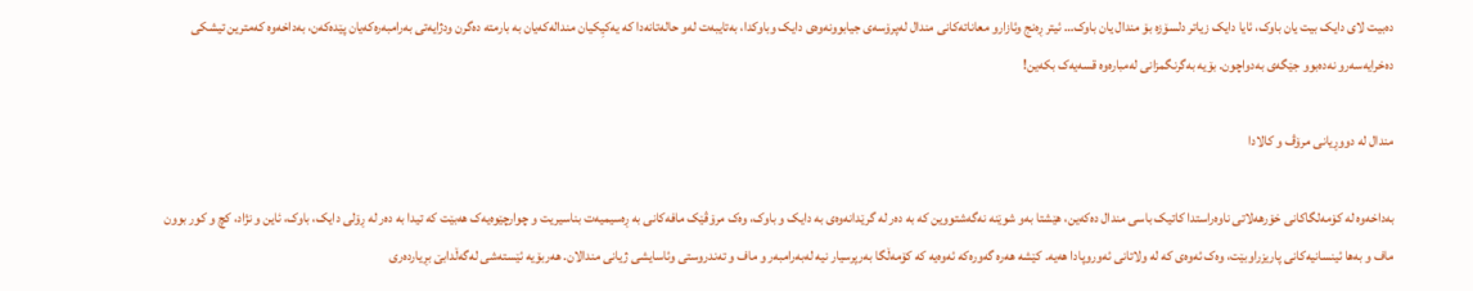دەبیت لای دایک بیت یان باوک، ئایا دایک زیاتر دلسۆزە بۆ مندال یان باوک… ئیتر ڕەنج وئازارو معاناتەکانی مندال لەپرۆسەی جیابوونەوەی دایک وباوکدا، بەتایبەت لەو حالەتانەدا کە یەکیِکیان مندالەکەیان بە بارمتە دەگرن ودژایەتی بەرامبەرەکەیان پێدەکەن، بەداخەوە کەمترین تیشکی دەخرایەسەرو نەدەبوو جێگەی بەدواچون. بۆیە بەگرنگمزانی لەمبارەوە قسەیەک بکەین!

مندال لە دووڕیانی مرۆڤ و کالادا

بەداخەوە لە کۆمەلگاکانی خۆرهەلاتی ناوەراستدا کاتیک باسی مندال دەکەین، هێشتا بەو شوێنە نەگەشتووین کە بە دەر لە گرێدانەوەی بە دایک و باوک، وەک مرۆڤێک مافەکانی بە ڕەسیمیەت بناسیریت و چوارچێوەیەک هەبێت کە تیدا بە دەر لە ڕۆلی دایک، باوک، ئاین و نژاد، کچ و کور بوون ماف و بەها ئینسانیەکانی پاریزراوبێت، وەک ئەوەی کە لە ولاتانی ئەوروپادا هەیە. کێشە هەرە گەورەکە ئەوەیە کە کۆمەڵگا بەرپرسیار نیە لەبەرامبەر و ماف و تەندروستی وئاسایشی ژیانی مندالان. هەربۆیە ئێستەشی لەگەڵدابێ بڕیاردەری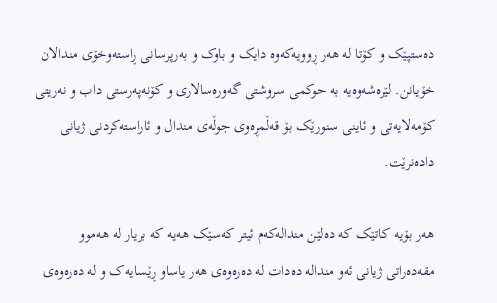دەستپێک و کۆتا لە هەر ڕوویەکەوە دایک و باوک و بەرپرسانی ڕاستەوخۆی مندالان خۆیانن. لێرەشەوەیە بە حوکمی سروشتی گەورەسالاری و کۆنەپەرستی داب و نەریتی کۆمەلایەتی و ئاینی سنورێک بۆ قەڵمڕەوی جوڵەی مندال و ئاراستەکردنی ژیانی دادەنرێت.

هەر بۆیە کاتێک کە دەلێن مندالەکەم ئیتر کەسێک هەیە کە بریار لە هەموو مقەدەراتی ژیانی ئەو مندالە دەدات لە دەرەوەی هەر یاساو ڕێسایەک و لە دەرەوەی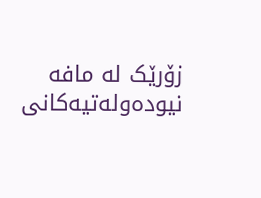زۆرێک لە مافە نیودەولەتیەکانی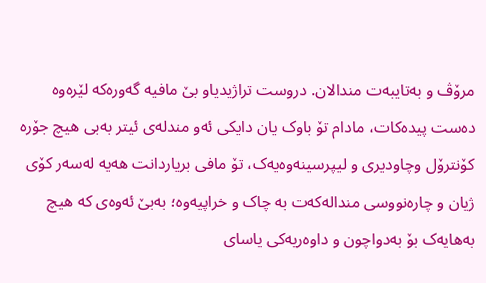مرۆڤ و بەتایبەت مندالان. دروست تراژیدیاو بێ مافیە گەورەکە لێرەوە دەست پیدەکات، مادام تۆ باوک یان دایکی ئەو مندلەی ئیتر بەبی هیچ جۆرە کۆنترۆل وچاودیری و لیپرسینەوەیەک، تۆ مافی بریاردانت هەیە لەسەر کۆی ژیان و چارەنووسی مندالەکەت بە چاک و خراپیەوە؛ بەبێ ئەوەی کە هیچ بەهایەک بۆ بەدواچون و داوەریەکی یاسای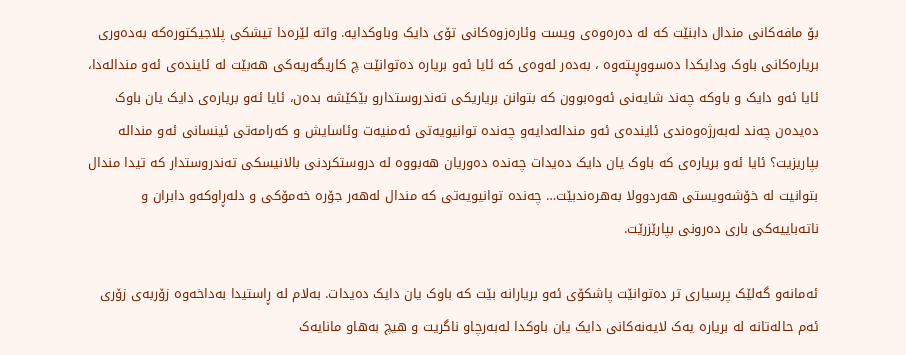بۆ مافەکانی مندال دابنێت کە لە دەرەوەی ویست وئارەزوەکانی تۆی دایک وباوکدایە. واتە لێرەدا تیشکی پلاجیکتورەکە بەدەوری بریارەکانی باوک ودایکدا دەسووڕیتەوە ، بەدەر لەوەی کە ئایا ئەو بریارە دەتوانێت چ کاریگەریەکی هەبێت لە ئایندەی ئەو مندالەدا، ئایا ئەو دایک و باوکە چەند شایەنی ئەوەبوون کە بتوانن بریاریکی تەندروستدارو بێکێشە بدەن، ئایا ئەو بریارەی دایک یان باوک دەیدەن چەند لەبەرژەوەندی ئایندەی ئەو مندالەدایەو چەندە توانیویەتی ئەمنیەت وئاسایش و کەرامەتی ئینسانی ئەو مندالە بپاریزیت؟ ئایا ئەو بریارەی کە باوک یان دایک دەیدات چەندە دەوریان هەبووە لە دروستکردنی بالانیسکی تەندروستدار کە تیدا مندال بتوانیت لە خۆشەویستی هەردوولا بەهرەندبێت… چەندە توانیویەتی کە مندال لەهەر جۆرە خەمۆکی و دلەڕاوکەو دابران و ناتەباییەکی باری دەرونی بپارێزرێت.

ئەمانەو گەلێک پرسیاری تر دەتوانێت پاشکۆی ئەو بریارانە بێت کە باوک یان دایک دەیدات. بەلام لە ڕاستیدا بەداخەوە زۆربەی زۆری ئەم حالەتانە لە بریارە یەک لایەنەکانی دایک یان باوکدا لەبەرچاو ناگریت و هیچ بەهاو مانایەک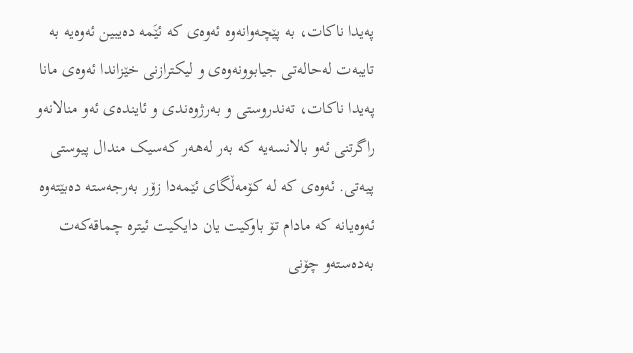پەیدا ناکات، بە پێچەوانەوە ئەوەی کە ئێَمە دەیبین ئەوەیە بە تایبەت لەحالەتی جیابوونەوەی و لیکترازنی خێزاندا ئەوەی مانا پەیدا ناکات، تەندروستی و بەرژوەندی و ئایندەی ئەو منالانەو راگرتنی ئەو بالانسەیە کە بەر لەهەر کەسیک مندال پیوستی پیەتی. ئەوەی کە لە کۆمەڵگای ئێمەدا زۆر بەرجەستە دەبێتەوە ئەوەیانە کە مادام تۆ باوکیت یان دایکیت ئیترە چماقەکەت بەدەستەو چۆنی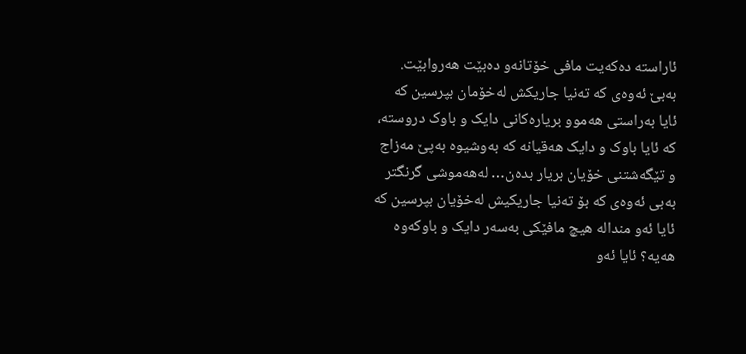ئاراستە دەکەیت مافی خۆتانەو دەبێت هەروابێت. بەبێ ئەوەی کە تەنیا جاریکش لەخۆمان بپرسین کە ئایا بەراستی هەموو بریارەکانی دایک و باوک دروستە، کە ئایا باوک و دایک هەقیانە کە بەوشیوە بەپێ مەزاج و تێگەشتنی خۆیان بریار بدەن… لەهەموشی گرنگتر بەبی ئەوەی کە بۆ تەنیا جاریکیش لەخۆیان بپرسین کە ئایا ئەو مندالە هیچ مافێکی بەسەر دایک و باوکەوە هەیە؟ ئایا ئەو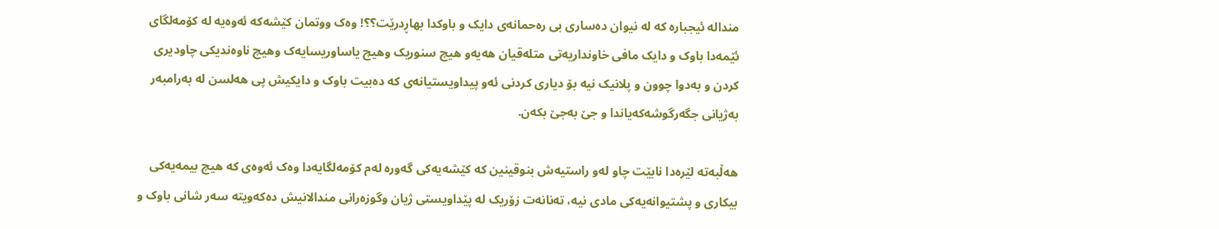مندالە ئیجبارە کە لە نیوان دەساری بی رەحمانەی دایک و باوکدا بهاڕدرێت؟؟! وەک ووتمان کێشەکە ئەوەیە لە کۆمەلگای ئێمەدا باوک و دایک مافی خاونداریەتی متلەقیان هەیەو هیچ سنوریک وهیچ یاساوریسایەک وهیچ ناوەندیکی چاودیری کردن و بەدوا چوون و پلانیک نیە بۆ دیاری کردنی ئەو پیداویستیانەی کە دەبیت باوک و دایکیش پی هەلسن لە بەرامبەر بەژیانی جگەرگوشەکەیاندا و جێ بەجێ بکەن.

هەڵبەتە لێرەدا نابێت چاو لەو راستیەش بنوقینین کە کێشەیەکی گەورە لەم کۆمەلگایەدا وەک ئەوەی کە هیچ بیمەیەکی بیکاری و پشتیوانەیەکی مادی نیە، تەنانەت زۆریک لە پێداویستی ژیان وگوزەرانی مندالانیش دەکەویتە سەر شانی باوک و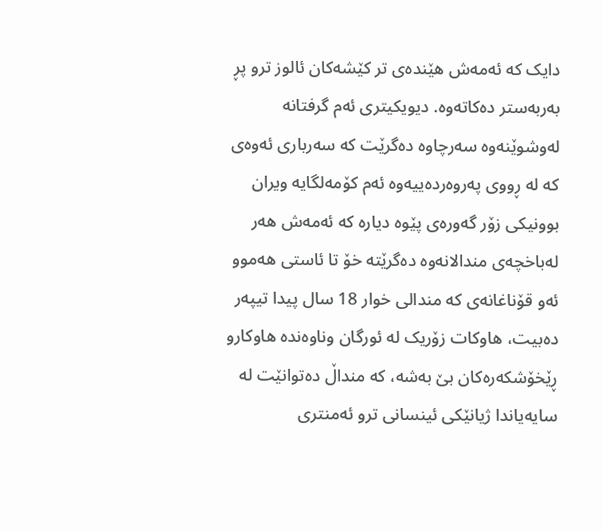دایک کە ئەمەش هێندەی تر کێشەکان ئالوز ترو پڕ بەربەستر دەکاتەوە. دیویکیتری ئەم گرفتانە لەوشوێنەوە سەرچاوە دەگرێت کە سەرباری ئەوەی کە لە ڕووی پەروەردەییەوە ئەم کۆمەلگایە ویران بوونیکی زۆر گەورەی پێوە دیارە کە ئەمەش هەر لەباخچەی مندالانەوە دەگرێتە خۆ تا ئاستی هەموو ئەو قۆناغانەی کە مندالی خوار 18 سال پیدا تیپەر دەبیت، هاوکات زۆریک لە ئورگان وناوەندە هاوکارو ڕێخۆشکەرەکان بێ بەشە، کە منداڵ دەتوانێت لە سایەیاندا ژیانێکی ئینسانی ترو ئەمنتری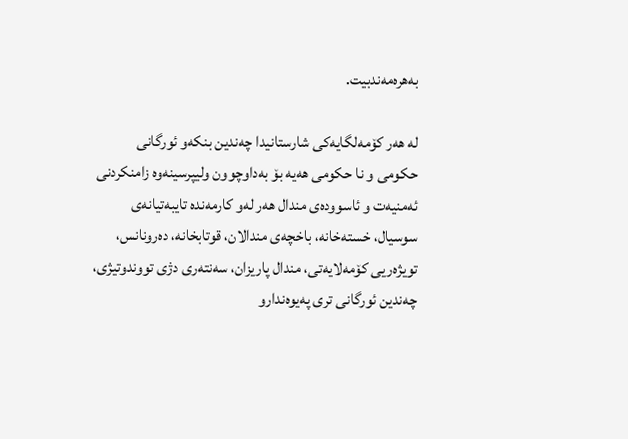بەهرەمەندبیت.

لە هەر کۆمەلگایەکی شارستانیدا چەندین بنکەو ئورگانی حکومی و نا حکومی هەیە بۆ بەداوچوون ولیپرسینەوە زامنکردنی ئەمنیەت و ئاسوودەی مندال هەر لەو کارمەندە تایبەتیانەی سوسیال، خستەخانە، باخچەی مندالان، قوتابخانە، دەرونانس، تویژەریی کۆمەلایەتی، مندال پاریزان، سەنتەری دژی تووندوتیژی، چەندین ئورگانی تری پەیوەندارو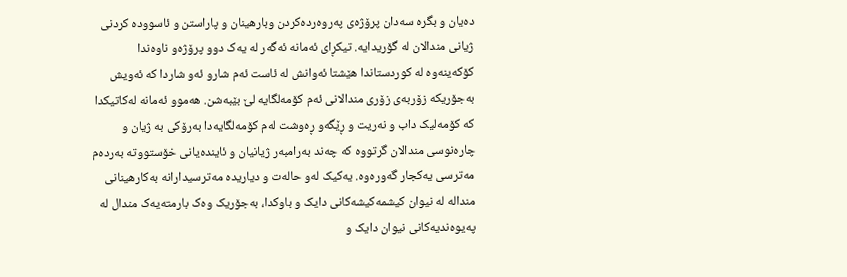دەیان و بگرە سەدان پرۆژەی پەروەردەکردن وبارهینان و پاراستن و ئاسوودە کردنی ژیانی مندالان لە گۆریدایە. تیکڕای ئەمانە ئەگەر لە یەک دوو پرۆژەو ناوەندا کۆکەینەوە لە کوردستاندا هێشتا ئەوانش لە ئاست ئەم شارو ئەو شاردا کە ئەویش بەجۆریکە زۆربەی زۆری مندالانی ئەم کۆمەلگایە لێ بێبەشن. هەموو ئەمانە لەکاتیکدا کە کۆمەلیک داب و نەریت و ڕێگەو ڕەوشت لەم کۆمەلگایەدا بەرۆکی بە ژیان و چارەنوسی مندالان گرتووە کە چەند بەرامبەر ژیانیان و ئایندەیانی خۆستووتە بەردەم مەترسی یەکجار گەورەوە. یەکیک لەو حالەت و دیاریدە مەترسیدارانە بەکارهینانی مندالە لە نیوان کیشمەکیشەکانی دایک و باوکدا، بەجۆریک وەک بارمتەیەک مندال لە پەیوەندیەکانی نیوان دایک و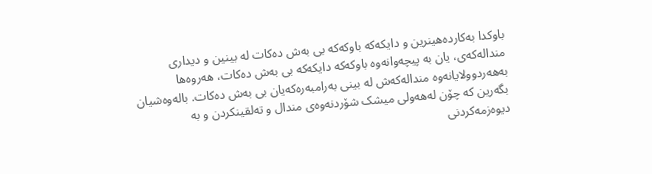باوکدا بەکاردەهینرین و دایکەکە باوکەکە بی بەش دەکات لە بینین و دیداری مندالەکەی، یان بە پیچەوانەوە باوکەکە دایکەکە بی بەش دەکات، هەروەها بەهەردوولایانەوە مندالەکەش لە بینی بەرامبەرەکەیان بی بەش دەکات. بالەوەشیان بگەرین کە چۆن لەهەولی میشک شۆردنەوەی مندال و تەلقینکردن و بە دیوەزمەکردنی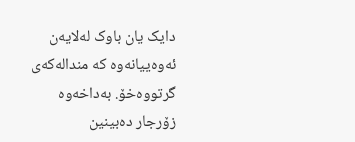دایک یان باوک لەلایەن ئەوەییانەوە کە مندالەکەی گرتووەخۆ. بەداخەوە زۆرجار دەبینین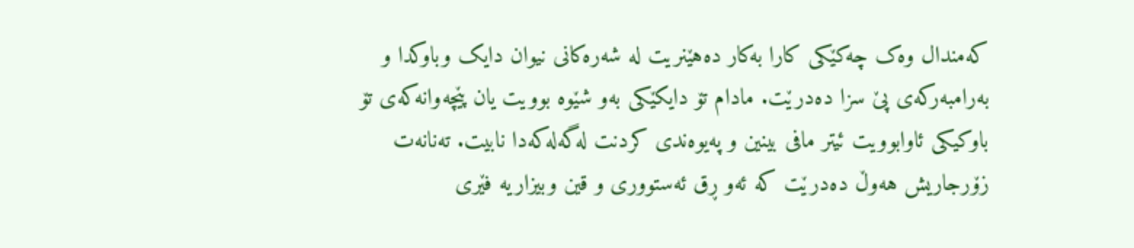کەمندال وەک چەکێکی کارا بەکار دەهێنریت لە شەرەکانی نیوان دایک وباوکدا و بەرامبەرکەی پێ سزا دەدرێت. مادام تۆ دایکێکی بەو شێوە بوویت یان پێچەوانەکەی تۆ باوکیکی ئاوابوویت ئیتر مافی بینین و پەیوەندی کردنت لەگەلەکەدا نابیت. تەنانەت زۆرجاریش هەوڵ دەدرێت کە ئەو ڕق ئەستووری و قین وبیزاریە فێری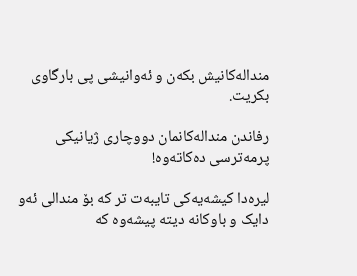مندالەکانیش بکەن و ئەوانیشی پی بارگاوی بکریت.

رفاندن مندالەکانمان دووچاری ژیانیکی پرمەترسی دەکاتەوە!

لیرەدا کیشەیەکی تایبەت تر کە بۆ مندالی ئەو دایک و باوکانە دیتە پیشەوە کە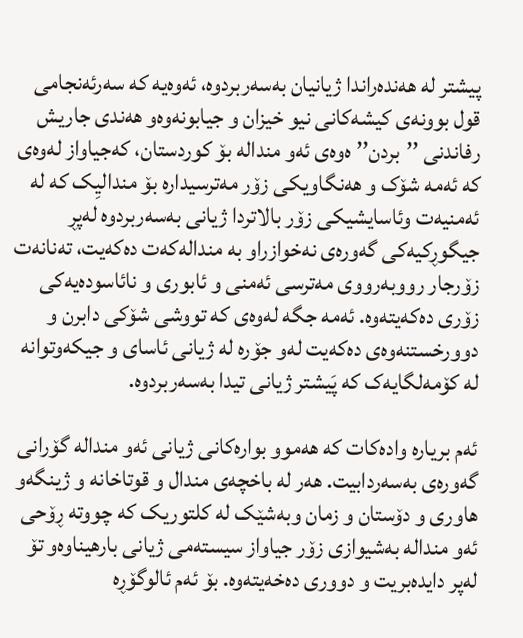پیشتر لە هەندەراندا ژیانیان بەسەربردوە، ئەوەیە کە سەرئەنجامی قول بوونەی کیشەکانی نیو خیزان و جیابونەوەو هەندی جاریش رفاندنی ’’بردن’’ەوەی ئەو مندالە بۆ کوردستان، کەجیاواز لەوەی کە ئەمە شۆک و هەنگاویکی زۆر مەترسیدارە بۆ مندالیِک کە لە ئەمنیەت وئاسایشیکی زۆر بالاتردا ژیانی بەسەربردوە لەپڕ جیگوڕکیەکی گەورەی نەخوازراو بە مندالەکەت دەکەیت، تەنانەت زۆرجار رووبەرووی مەترسی ئەمنی و ئابوری و نائاسودەیەکی زۆری دەکەیتەوە. ئەمە جگە لەوەی کە تووشی شۆکی دابرن و دوورخستنەوەی دەکەیت لەو جۆرە لە ژیانی ئاسای و جیکەوتوانە لە کۆمەلگایەک کە پَیشتر ژیانی تیدا بەسەربردوە.

ئەم بریارە وادەکات کە هەموو بوارەکانی ژیانی ئەو مندالە گۆرانی گەورەی بەسەردابیت. هەر لە باخچەی مندال و قوتاخانە و ژینگەو هاوری و دۆستان و زمان وبەشێک لە کلتوریک کە چووتە ڕۆحی ئەو مندالە بەشیوازی زۆر جیاواز سیستەمی ژیانی بارهیناوەو تۆ لەپر دایدەبریت و دووری دەخەیتەوە. بۆ ئەم ئالوگۆڕە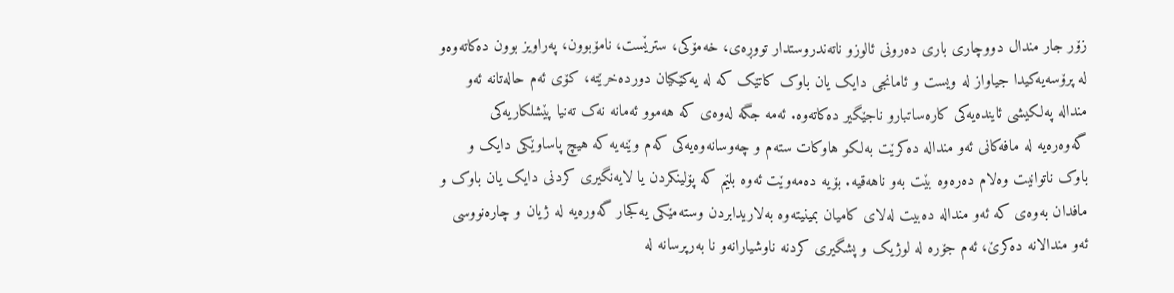زۆر جار مندال دووچاری باری دەرونی ئالوزو ناتەندروستدار تووڕەی، خەمۆکی، سترێست، نامۆبوون، پەراویز بوون دەکاتەوەو لە پرۆسەیەکیدا جیاواز لە ویست و ئامانجی دایک یان باوک کاتێک کە لە یەکێکیان دوردەخرێتە، کۆی ئەم حالەتانە ئەو مندالە پەلکیشی ئایندەیەکی کارەساتبارو ناجێگیر دەکاتەوە. ئەمە جگە لەوەی کە هەموو ئەمانە نەک تەنیا پێشلکاریەکی گەوەرەیە لە مافەکانی ئەو مندالە دەکرێت بەلکو هاوکات ستەم و چەوسانەوەیەکی کەم وێنەیە کە هیچ پاساوێکی دایک و باوک ناتوانیت وەلام دەرەوە بێت بەو ناهەقیە. بۆیە دەمەوێت ئەوە بلێم کە پۆلینکردن یا لایەنگیری کردنی دایک یان باوک و مافدان بەوەی کە ئەو مندالە دەبیت لەلای کامیان بمینیتەوە بەلاریدابردن وستەمێکی یەکجار گەورەیە لە ژیان و چارەنووسی ئەو مندالانە دەکرێ، ئەم جۆرە لە لوژیک و پشگیری کردنە ناوشیارانەو نا بەرپرسانە لە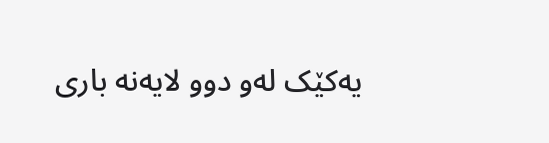یەکێک لەو دوو لایەنە باری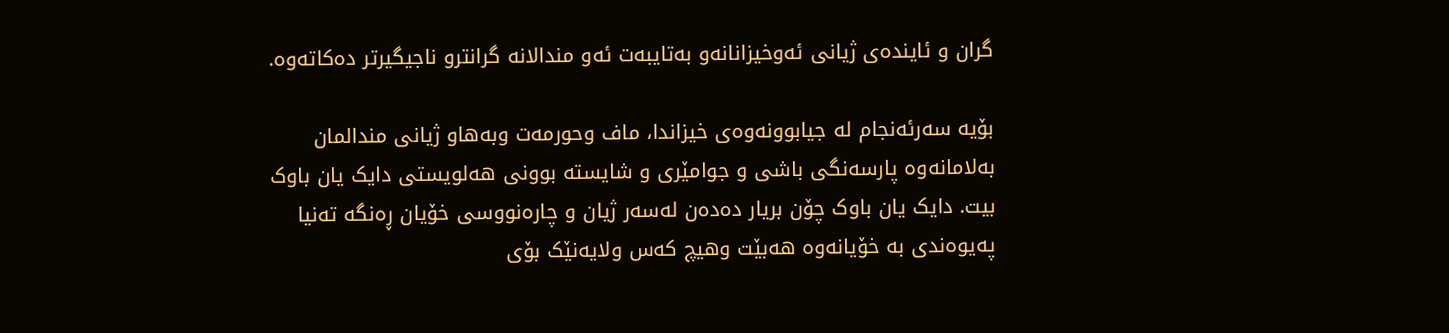گران و ئایندەی ژیانی ئەوخیزانانەو بەتایبەت ئەو مندالانە گرانترو ناجیگیرتر دەکاتەوە.

بۆیە سەرئەنجام لە جیابوونەوەی خیزاندا، ماف وحورمەت وبەهاو ژیانی مندالمان بەلامانەوە پارسەنگی باشی و جوامێری و شایستە بوونی هەلویستی دایک یان باوک بیت. دایک یان باوک چۆن بریار دەدەن لەسەر ژیان و چارەنووسی خۆیان ڕەنگە تەنیا پەیوەندی بە خۆیانەوە هەبێت وهیچ کەس ولایەنێک بۆی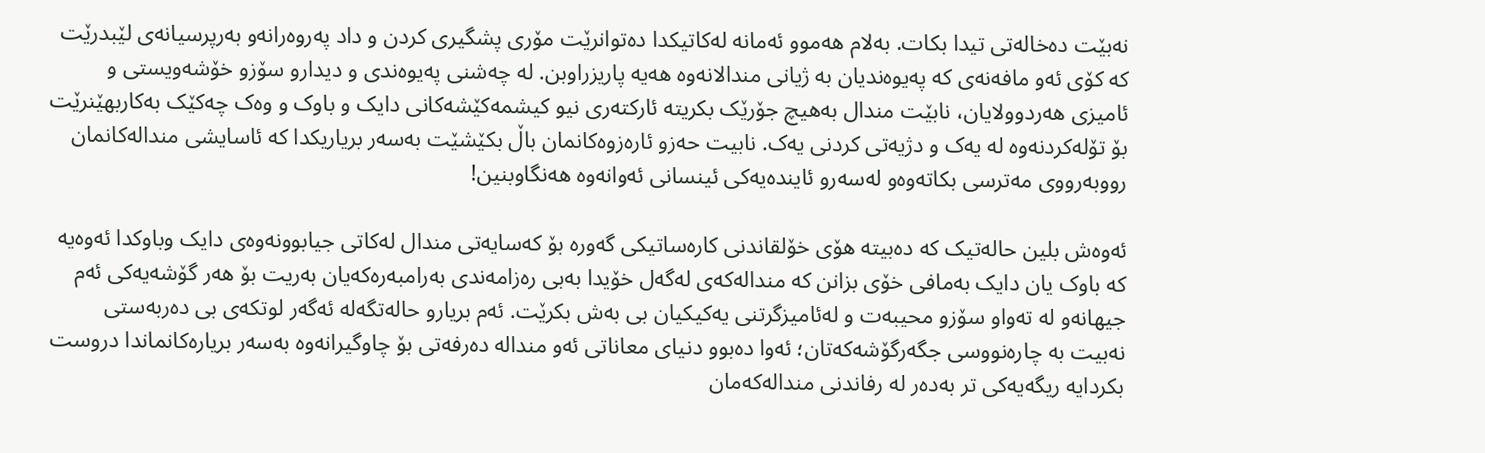نەبێت دەخالەتی تیدا بکات. بەلام هەموو ئەمانە لەکاتیکدا دەتوانرێت مۆری پشگیری کردن و داد پەروەرانەو بەرپرسیانەی لێبدرێت کە کۆی ئەو مافەنەی کە پەیوەندیان بە ژیانی مندالانەوە هەیە پاریزراوبن. لە چەشنی پەیوەندی و دیدارو سۆزو خۆشەویستی و ئامیزی هەردوولایان، نابێت مندال بەهیچ جۆرێک بکریتە ئارکتەری نیو کیشمەکێشەکانی دایک و باوک و وەک چەکێک بەکاربهێنرێت بۆ تۆلەکردنەوە لە یەک و دژیەتی کردنی یەک. نابیت حەزو ئارەزوەکانمان باڵ بکێشێت بەسەر بریاریکدا کە ئاسایشی مندالەکانمان رووبەرووی مەترسی بکاتەوەو لەسەرو ئایندەیەکی ئینسانی ئەوانەوە هەنگاوبنین!

ئەوەش بلین حالەتیک کە دەبیتە هۆی خۆلقاندنی کارەساتیکی گەورە بۆ کەسایەتی مندال لەکاتی جیابوونەوەی دایک وباوکدا ئەوەیە کە باوک یان دایک بەمافی خۆی بزانن کە مندالەکەی لەگەل خۆیدا بەبی رەزامەندی بەرامبەرەکەیان بەریت بۆ هەر گۆشەیەکی ئەم جیهانەو لە تەواو سۆزو محیبەت و لەئامیزگرتنی یەکیکیان بی بەش بکرێت. ئەم بریارو حالەتگەلە ئەگەر لوتکەی بی دەربەستی نەبیت بە چارەنووسی جگەرگۆشەکەتان؛ ئەوا دەبوو دنیای معاناتی ئەو مندالە دەرفەتی بۆ چاوگیرانەوە بەسەر بریارەکانماندا دروست بکردایە ریگەیەکی تر بەدەر لە رفاندنی مندالەکەمان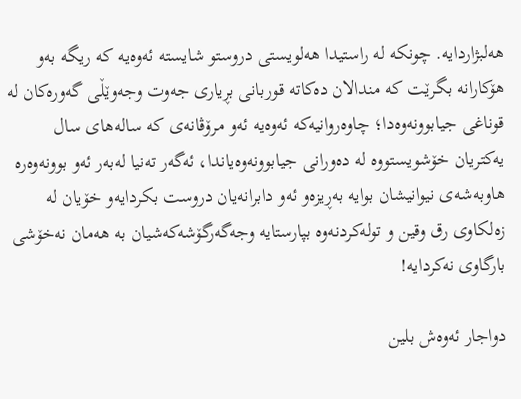هەلبژاردایە. چونکە لە راستیدا هەلویستی دروستو شایستە ئەوەیە کە ریگە بەو هۆکارانە بگرێت کە مندالان دەکاتە قوربانی بڕیاری جەوت وجەوێڵی گەورەکان لە قوناغی جیابوونەوەدا؛ چاوەروانیەکە ئەوەیە ئەو مرۆڤانەی کە سالەهای سال یەکتریان خۆشویستووە لە دەورانی جیابوونەوەیاندا، ئەگەر تەنیا لەبەر ئەو بوونەوەرە هاوبەشەی نیوانیشان بوایە بەڕیزەو ئەو دابرانەیان دروست بکردایەو خۆیان لە زەلکاوی رق وقین و تولەکردنەوە بپارستایە وجەگەرگۆشەکەشیان بە هەمان نەخۆشی بارگاوی نەکردایە!

دواجار ئەوەش بلین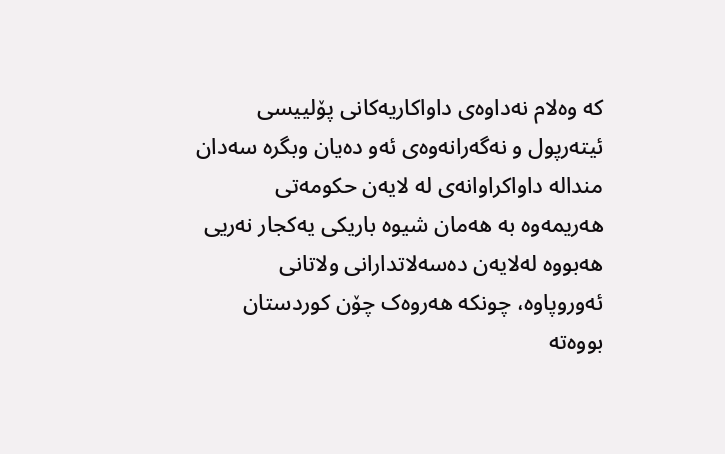کە وەلام نەداوەی داواکاریەکانی پۆلییسی ئیتەرپول و نەگەرانەوەی ئەو دەیان وبگرە سەدان مندالە داواکراوانەی لە لایەن حکومەتی هەریمەوە بە هەمان شیوە باریکی یەکجار نەریی هەبووە لەلایەن دەسەلاتدارانی ولاتانی ئەوروپاوە، چونکە هەروەک چۆن کوردستان بووەتە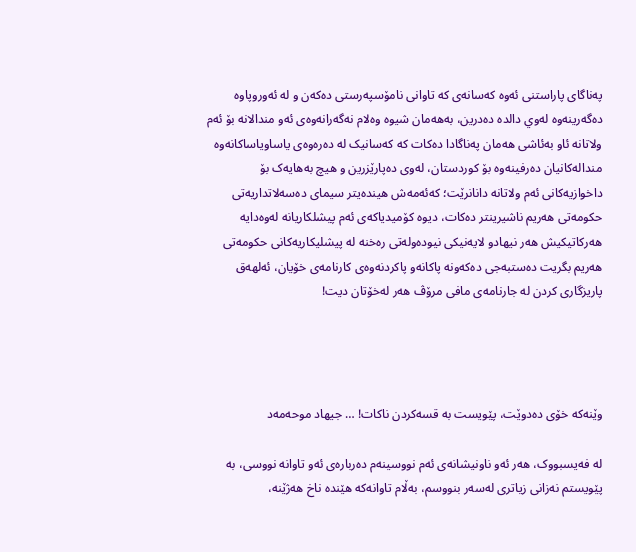پەناگای پاراستنی ئەوە کەسانەی کە تاوانی نامۆسپەرستی دەکەن و لە ئەوروپاوە دەگەرينەوە لەوي دالدە دەدرين، بەهەمان شیوە وەلام نەگەرانەوەی ئەو مندالانە بۆ ئەم ولاتانە ئاو بەئاشی هەمان پەناگادا دەکات کە کەسانیک لە دەرەوەی یاساویاساکانەوە مندالەکانیان دەرفینەوە بۆ کوردستان، لەوی دەپارێزرین و هیچ بەهایەک بۆ داخوازیەکانی ئەم ولاتانە دانانرێت؛ کەئەمەش هیندەیتر سیمای دەسەلاتداریەتی حکومەتی هەریم ناشیرینتر دەکات، دیوە کۆمیدیاکەی ئەم پیشلکاریانە لەوەدایە هەرکاتیکیش هەر نیهادو لایەنیکی نیودەولەتی رەخنە لە پیشلیکاریەکانی حکومەتی هەریم بگریت دەستبەجی دەکەونە پاکانەو پاکردنەوەی کارنامەی خۆیان، ئەلهەق پاریزگاری کردن لە جارنامەی مافی مرۆڤ هەر لەخۆتان دیت!




وێنەکە خۆی دەدوێت، پێویست بە قسەکردن ناکات! … جیهاد موحەمەد

لە فەیسبووک، هەر ئەو ناونیشانەی ئەم نووسینەم دەربارەی ئەو تاوانە نووسی، بە پێویستم نەزانی زیاتری لەسەر بنووسم، بەڵام تاوانەکە هێندە ناخ هەژێنە،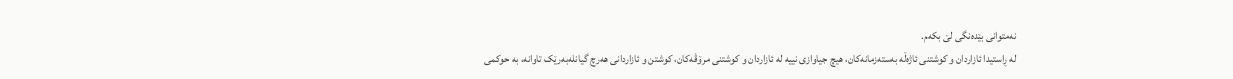نەمتوانی بێدەنگی لێ بکەم.
لە ڕاستیدا ئازاردان و کوشتنی ئاژەڵە بەستەزمانەکان، هیچ جیاوازی نییە لە ئازاردان و کوشتنی مرۆڤەکان، کوشتن و ئازاردانی هەرچ گیانلەبەرێک تاوانە، بە حوکمی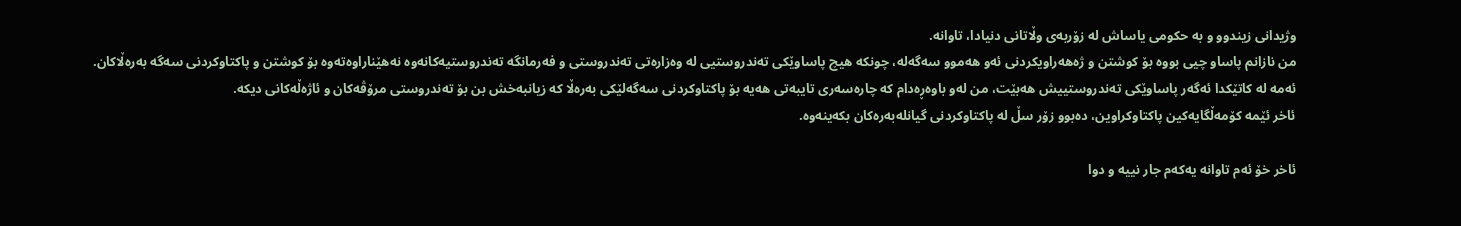وژیدانی زیندوو و بە حکومی یاساش لە زۆربەی وڵاتانی دنیادا، تاوانە.
من نازانم پاساو چیی بووە بۆ کوشتن و ژەهەراویکردنی ئەو هەموو سەگەلە، چونکە هیچ پاساوێکی تەندروستیی لە وەزارەتی تەندروستی و فەرمانگە تەندروستیەکانەوە نەهێناراوەتەوە بۆ کوشتن و پاکتاوکردنی سەگە بەرەڵاکان.
ئەمە لە کاتێکدا ئەگەر پاساوێکی تەندروستییش هەبێت، من لەو باوەڕەدام کە چارەسەری تایبەتی هەیە بۆ پاکتاوکردنی سەگەلێکی بەرەڵا کە زیانبەخش بن بۆ تەندروستی مرۆڤەکان و ئاژەڵەکانی دیکە.
ئاخر ئێمە کۆمەڵگایەکین پاکتاوکراوین، دەبوو زۆر سڵ لە پاکتاوکردنی گیانلەبەرەکان بکەینەوە.

ئاخر خۆ ئەم تاوانە یەکەم جار نییە و دوا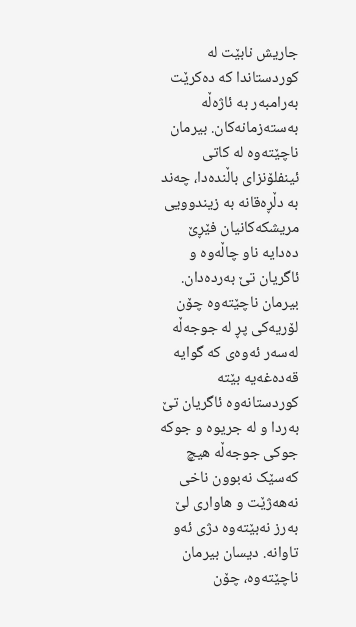جاریش نابێت لە کوردستاندا کە دەکرێت بەرامبەر بە ئاژەڵە بەستەزمانەکان. بیرمان ناچێتەوە لە کاتی ئینفلۆنزای باڵندەدا، چەند بە دڵڕەقانە بە زیندوویی مریشکەکانیان فێڕێ دەدایە ناو چاڵەوە و ئاگریان تێ بەردەدان. بیرمان ناچێتەوە چۆن لۆریەکی پڕ لە جوجەڵە لەسەر ئەوەی کە گوایە قەدەغەیە بێتە کوردستانەوە ئاگریان تێ بەردا و لە جریوە و جوکە جوکی جوجەڵە هیچ کەسێک نەبوون ناخی نەهەژێت و هاواری لێ بەرز نەبێتەوە دژی ئەو تاوانە. دیسان بیرمان ناچێتەوە، چۆن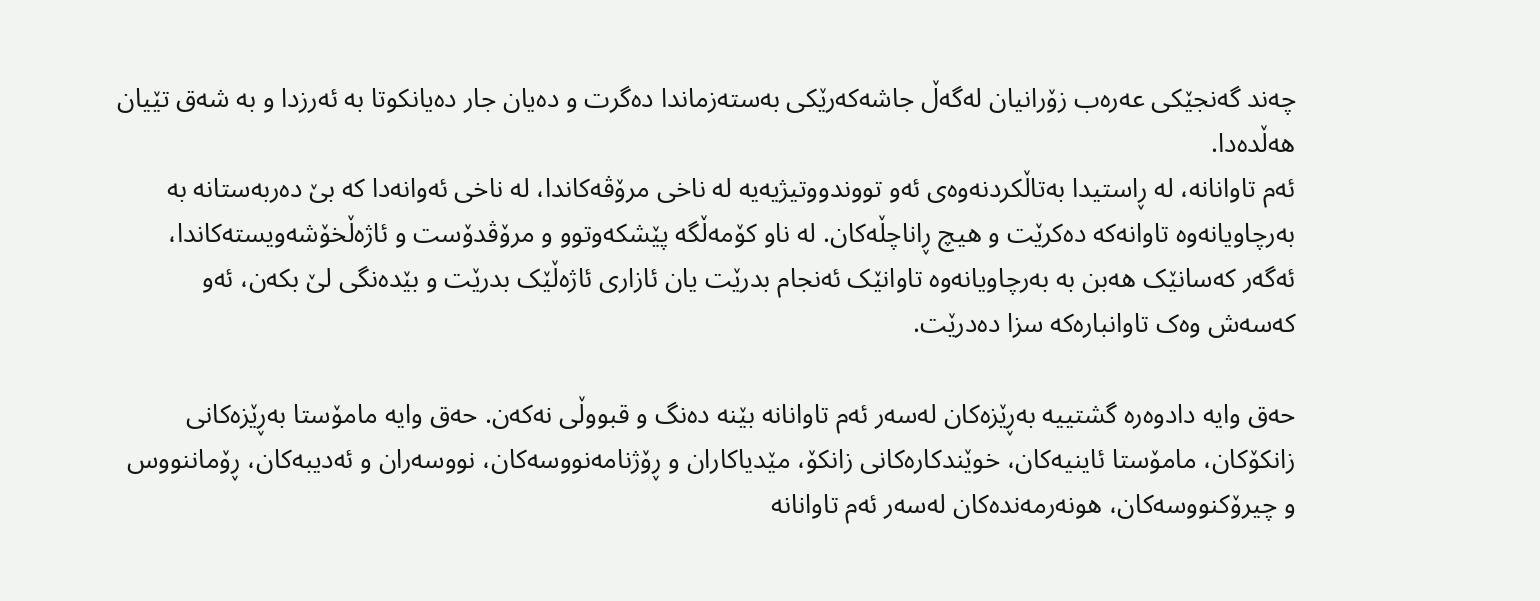چەند گەنجێکی عەرەب زۆرانیان لەگەڵ جاشەکەرێکی بەستەزماندا دەگرت و دەیان جار دەیانکوتا بە ئەرزدا و بە شەق تێیان هەڵدەدا.
ئەم تاوانانە، لە ڕاستیدا بەتاڵکردنەوەی ئەو تووندووتیژیەیە لە ناخی مرۆڤەکاندا، لە ناخی ئەوانەدا کە بێ دەربەستانە بە بەرچاویانەوە تاوانەکە دەکرێت و هیچ ڕاناچڵەکان. لە ناو کۆمەڵگە پێشکەوتوو و مرۆڤدۆست و ئاژەڵخۆشەویستەکاندا، ئەگەر کەسانێک هەبن بە بەرچاویانەوە تاوانێک ئەنجام بدرێت یان ئازاری ئاژەڵێک بدرێت و بێدەنگی لێ بکەن، ئەو کەسەش وەک تاوانبارەکە سزا دەدرێت.

حەق وایە دادوەرە گشتییە بەڕێزەکان لەسەر ئەم تاوانانە بێنە دەنگ و قبووڵی نەکەن. حەق وایە مامۆستا بەڕێزەکانی زانکۆکان، مامۆستا ئاینیەکان، خوێندکارەکانی زانکۆ، مێدیاکاران و ڕۆژنامەنووسەکان، نووسەران و ئەدیبەکان، ڕۆماننووس و چیرۆکنووسەکان، هونەرمەندەکان لەسەر ئەم تاوانانە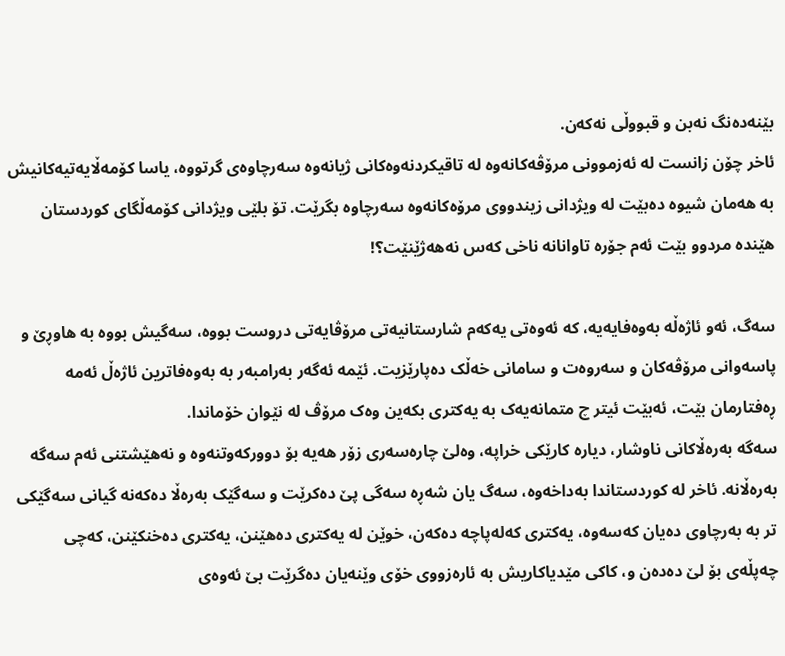بێنەدەنگ نەبن و قبووڵی نەکەن.
ئاخر چۆن زانست لە ئەزموونی مرۆڤەکانەوە لە تاقیکردنەوەکانی ژیانەوە سەرچاوەی گرتووە، یاسا کۆمەڵایەتیەکانیش بە هەمان شیوە دەبێت لە ویژدانی زیندووی مرۆەکانەوە سەرچاوە بگرێت. تۆ بلێی ویژدانی کۆمەڵگای کوردستان هێندە مردوو بێت ئەم جۆرە تاوانانە ناخی کەس نەهەژێنێت؟!

سەگ، ئەو ئاژەڵە بەوەفایەیە، کە ئەوەتی یەکەم شارستانیەتی مرۆڤایەتی دروست بووە، سەگیش بووە بە هاوڕێ و پاسەوانی مرۆڤەکان و سەروەت و سامانی خەڵک دەپارێزیت. ئێمە ئەگەر بەرامبەر بە بەوەفاترین ئاژەڵ ئەمە ڕەفتارمان بێت، ئەبێت ئیتر چ متمانەیەک بە یەکتری بکەین وەک مرۆڤ لە نێوان خۆماندا.
سەگە بەرەڵاکانی ناوشار، دیارە کارێکی خراپە، وەلێ چارەسەری زۆر هەیە بۆ دوورکەوتنەوە و نەهێشتنی ئەم سەگە بەرەڵانە. ئاخر لە کوردستاندا بەداخەوە، سەگ یان شەڕە سەگی پێ دەکرێت و سەگێک بەرەڵا دەکەنە گیانی سەگێکی تر بە بەرچاوی دەیان کەسەوە، یەکتری کەلەپاچە دەکەن، خوێن لە یەکتری دەهێنن، یەکتری دەخنکێنن، کەچی چەپڵەی بۆ لێ دەدەن و، کاکی مێدیاکاریش بە ئارەزووی خۆی وێنەیان دەگرێت بێ ئەوەی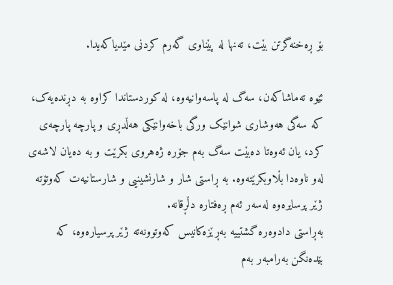بۆ ڕەخنەگرتن بێت، تەنها لە پێناوی گەرم کردنی مێدیاکەیدا.

ئێوە تەماشاکەن، سەگ لە پاسەوانیەوە، لە کوردستاندا کراوە بە دڕندەیەک، کە سەگی هەوشاری شوانێک ورگی باخەوانێکی هەڵدڕی و پارچە پارچەی کرد، یان ئەوەتا دەبێت سەگ بەم جۆرە ژەهروی بکرێت و بە دەیان لاشەی لەو ناوەدا بڵاوبکرێتەوە. بە ڕاستی شار و شارنشینیی و شارستانیەت کەوتۆتە ژێر پرسایرەوە لەسەر ئەم ڕەفتارە دڵڕقانە.
بەڕاستی دادوەرە گشتییە بەڕێزەکانیس کەوتوونەتە ژێر پرسیارەوە، کە بێدەنگن بەرامبەر بەم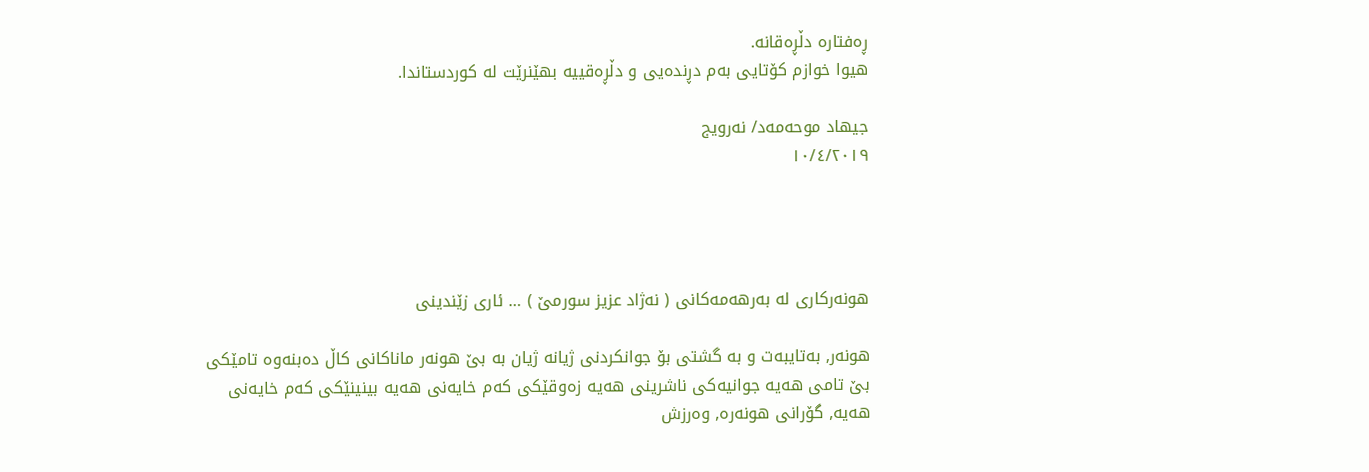ڕەفتارە دڵڕەقانە.
هیوا خوازم کۆتایی بەم دڕندەیی و دڵڕەقییە بهێنرێت لە کوردستاندا.

جیهاد موحەمەد/ نەرویج
١٠/٤/٢٠١٩




هونه‌ركاری له‌ به‌رهه‌مه‌كانی ( نه‌ژاد عزیز سورمێ‌ ) … ئاری زێندینی

هونه‌ر, به‌تایبه‌ت و به‌ گشتی بۆ جوانكردنی ژیانه‌ ژیان به‌ بێ‌ هونه‌ر ماناكانی كاڵ ده‌بنه‌وه‌ تامێكی بێ‌ تامی هه‌یه‌ جوانیه‌كی ناشرینی هه‌یه‌ زه‌وقێكی كه‌م خایه‌نی هه‌یه‌ بینینێكی كه‌م خایه‌نی هه‌یه‌, گۆرانی هونه‌ره‌, وه‌رزش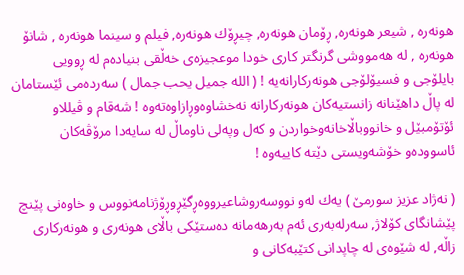هونه‌ره‌ , شیعر هونه‌ره‌, ڕۆمان هونه‌ره‌, چیڕۆك هونه‌ره‌, فیلم و سینما هونه‌ره‌ , شانۆ هونه‌ره‌ , له‌ هه‌مووشی گرنگتر كاری خودا موعجیزه‌ی خه‌ڵقی بنیاده‌م له‌ ڕوویی بایلۆجی و فسیۆلۆجی هونه‌ركارانه‌یه‌ ! ( الله‌ جمیل یحب جمال ) سه‌رده‌می ئێستامان له‌ پاڵ داهێنانه‌ زانستیه‌كان هونه‌ركارانه‌ نه‌خشاوه‌وڕازاوه‌ته‌وه‌ ! شه‌قام و ڤیللاو ئۆتۆمبێل و خانووباڵاخانه‌وخواردن و كه‌ل وپه‌لی ناوماڵ له‌ سایه‌دا مرۆڤه‌كان ئاسووده‌و خۆشه‌ویستی دێته‌ كاییه‌وه‌ !

( نه‌ژاد عزیز سورمێ‌ ) یه‌ك له‌و نووسه‌روشاعیرووه‌ڕگێڕوڕۆژنامه‌نووس و خاوه‌نی پێنچ پێشانگای كۆلاژ, سه‌رله‌به‌ری ئه‌م به‌رهه‌مانه‌ ده‌ستێكی باڵای هونه‌ری و هونه‌ركاری زاڵه‌, له‌ شێوه‌ی له‌ چاپدانی كتێبه‌كانی و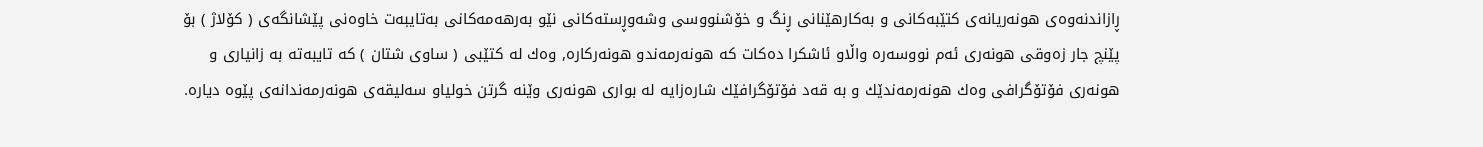ڕازاندنه‌وه‌ی هونه‌ریانه‌ی كتێبه‌كانی و به‌كارهێنانی ڕنگ و خۆشنووسی وشه‌وڕسته‌كانی نێو به‌رهه‌مه‌كانی به‌تایبه‌ت خاوه‌نی پێشانگه‌ی ( كۆلاژ ) بۆ پێنچ جار زه‌وقی هونه‌ری ئه‌م نووسه‌ره‌ واڵاو ئاشكرا ده‌كات كه‌ هونه‌رمه‌ندو هونه‌ركاره‌, وه‌ك له‌ كتێبی ( ساوی شتان ) كه‌ تایبه‌ته‌ به‌ زانیاری و هونه‌ری فۆتۆگرافی وه‌ك هونه‌رمه‌ندێك و به‌ قه‌د فۆتۆگرافێك شاره‌زایه‌ له‌ بواری هونه‌ری وێنه‌ گرتن خولیاو سه‌لیقه‌ی هونه‌رمه‌ندانه‌ی پێوه‌ دیاره‌.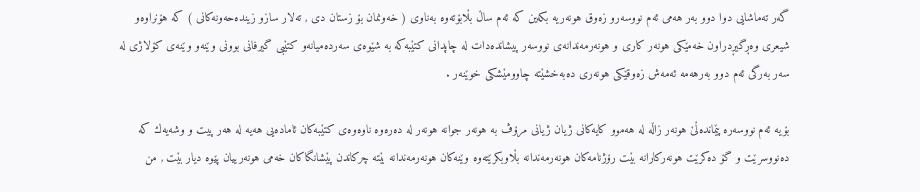گه‌ر ته‌ماشایی دوا دوو به‌ر هه‌می ئه‌م نووسه‌رو زه‌وق هونه‌ریه‌ بكه‌ین كه‌ ئه‌م ساڵ بڵابۆته‌وه‌ به‌ناوی ( خه‌ونمان بۆ زستان دی , ته‌لار سازو زینده‌حه‌ونه‌كانی ) كه‌ هۆنراوه‌و شیعری وه‌ڕگیڕدراون خه‌مێكی هونه‌ر كاری و هونه‌رمه‌ندانه‌ی نووسه‌ر پیشانده‌دات له‌ چاپدانی كتێبه‌كه‌ به‌ شێوه‌ی سه‌رده‌میانه‌و كتێبی گیرفانی بوونی وێنه‌و وێنه‌ی كۆلاژی له‌ سه‌ر به‌رگی ئه‌م دوو به‌رهه‌مه‌ ئه‌مه‌ش زه‌وقێكی هونه‌ری ده‌به‌خشێته‌ چاوومێشكی خوێنه‌ر .

بۆیه‌ ئه‌م نووسه‌ره‌ پێمانده‌ڵێ‌ هونه‌ر زاڵه‌ له‌ هه‌موو كایه‌كانی ژیان ژیانی مرۆڤ به‌ هونه‌ر جوانه‌ هونه‌ر له‌ ده‌ره‌وه‌ ناوه‌وه‌ی كتێبه‌كان ئاماده‌یی هه‌یه‌ له‌ هه‌ر پیت و وشه‌یه‌ك كه‌ ده‌نووسرێت و گۆ ده‌كرێت هونه‌ركارانه‌ بێت رۆژنامه‌كان هونه‌رمه‌ندانه‌ بڵاوبكرێته‌وه‌ وێنه‌كان هونه‌رمه‌ندانه‌ بێته‌ چركاندن پێشانگاكان خه‌می هونه‌رییان پێوه‌ دیار بێت , من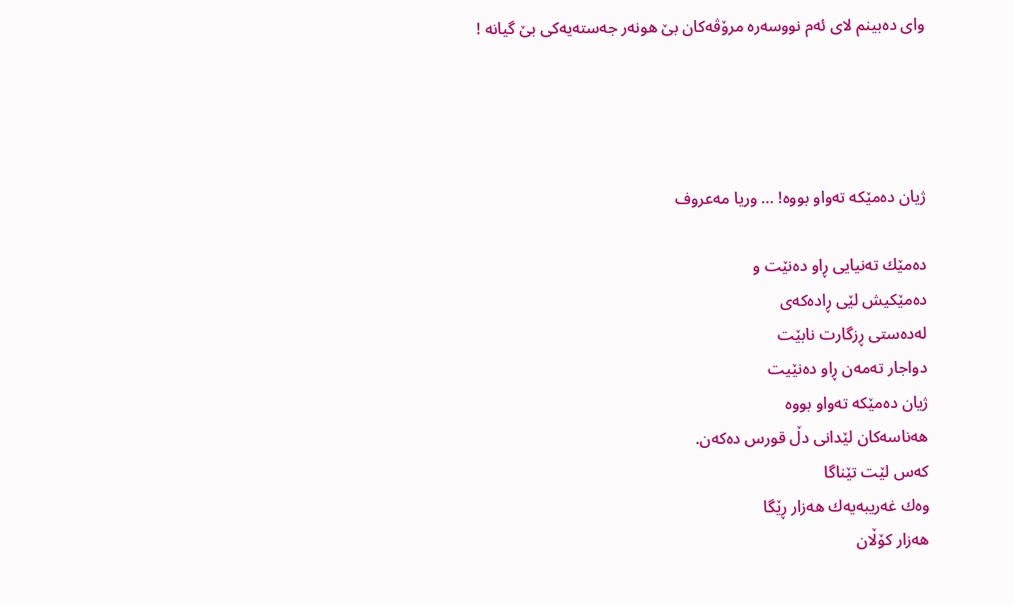وای ده‌بینم لای ئه‌م نووسه‌ره‌ مرۆڤه‌كان بێ‌ هونه‌ر جه‌سته‌یه‌كی بێ‌ گیانه‌ !




ژیان ده‌مێكه‌ ته‌واو بووه‌! … وریا مه‌عروف

ده‌مێك ته‌نیایی ڕاو ده‌نێت و
ده‌مێكیش لێی ڕاده‌كه‌ی
له‌ده‌ستی ڕزگارت نابێت
دواجار ته‌مه‌ن ڕاو ده‌نێیت
ژیان ده‌مێكه‌ ته‌واو بووه‌
هه‌ناسه‌كان لێدانی دڵ قورس ده‌كه‌ن.
كه‌س لێت تێناگا
وه‌ك غه‌ریبه‌یه‌ك هه‌زار ڕێگا
هه‌زار كۆڵان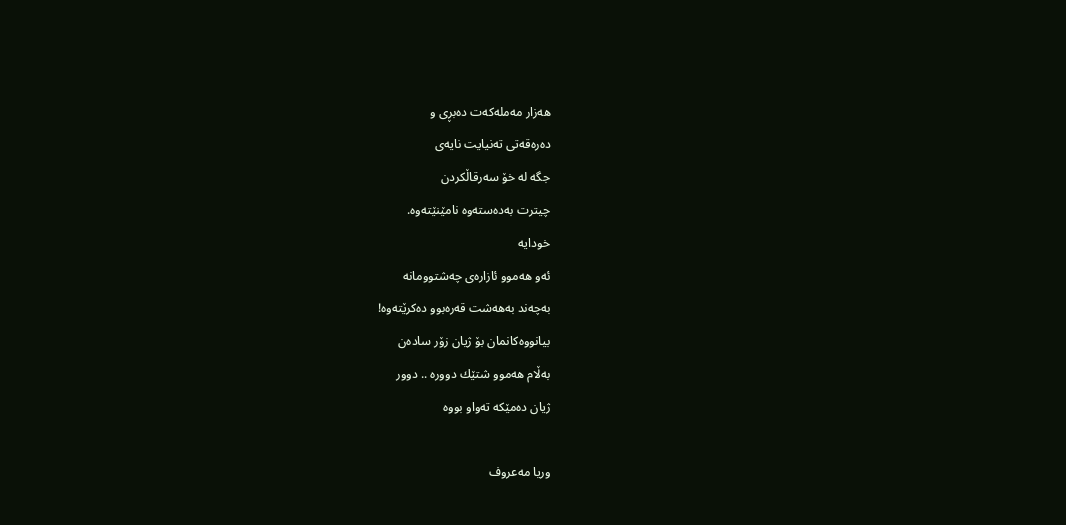هه‌زار مه‌مله‌كه‌ت ده‌بڕی و
ده‌ره‌قه‌تی ته‌نیایت نایه‌ی
جگه‌ له‌ خۆ سه‌رقاڵكردن
چیترت به‌ده‌سته‌وه‌ نامێنێته‌وه‌.
خودایه‌
ئه‌و هه‌موو ئازاره‌ی چه‌شتوومانه‌
به‌چه‌ند به‌هه‌شت قه‌ره‌بوو ده‌كرێته‌وه‌!
بیانووه‌كانمان بۆ ژیان زۆر ساده‌ن
به‌ڵام هه‌موو شتێك دووره‌ .. دوور
ژیان ده‌مێكه‌ ته‌واو بووه‌

وریا مه‌عروف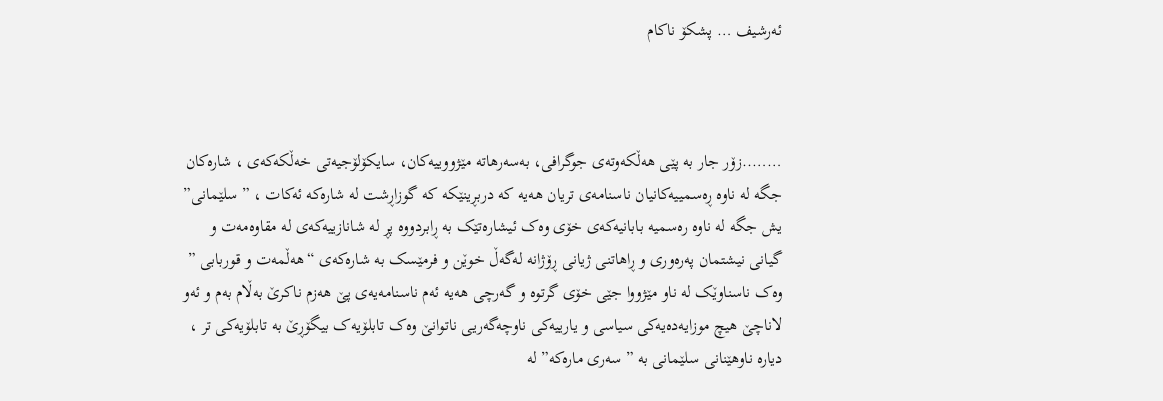ئەرشیف … پشکۆ ناکام



……..زۆر جار بە پێی هەڵکەوتەی جوگرافی، بەسەرهاتە مێژووییەکان، سایکۆلۆجیەتی خەڵکەکەی ، شارەکان جگە لە ناوە ڕەسمییەکانیان ناسنامەی تریان هەیە کە دربڕینێکە کە گوزاڕشت لە شارەکە ئەکات ، ” سلێمانی” یش جگە لە ناوە رەسمیە بابانیەکەی خۆی وەک ئیشارەتێک بە ڕابردووە پڕ لە شانازییەکەی لە مقاوەمەت و گیانی نیشتمان پەرەوری و ڕاهاتنی ژیانی ڕۆژانە لەگەڵ خوێن و فرمێسک بە شارەکەی “هەڵمەت و قوربابی ” وەک ناسناوێک لە ناو مێژووا جێی خۆی گرتوە و گەرچی هەیە ئەم ناسنامەیەی پێ هەزم ناکرێ بەڵام بەم و ئەو لاناچێ هیچ موزایەدەیەکی سیاسی و یارییەکی ناوچەگەریی ناتوانێ وەک تابلۆیەک بیگۆڕێ بە تابلۆیەکی تر ، دیارە ناوهێنانی سلێمانی بە ” سەری مارەکە” لە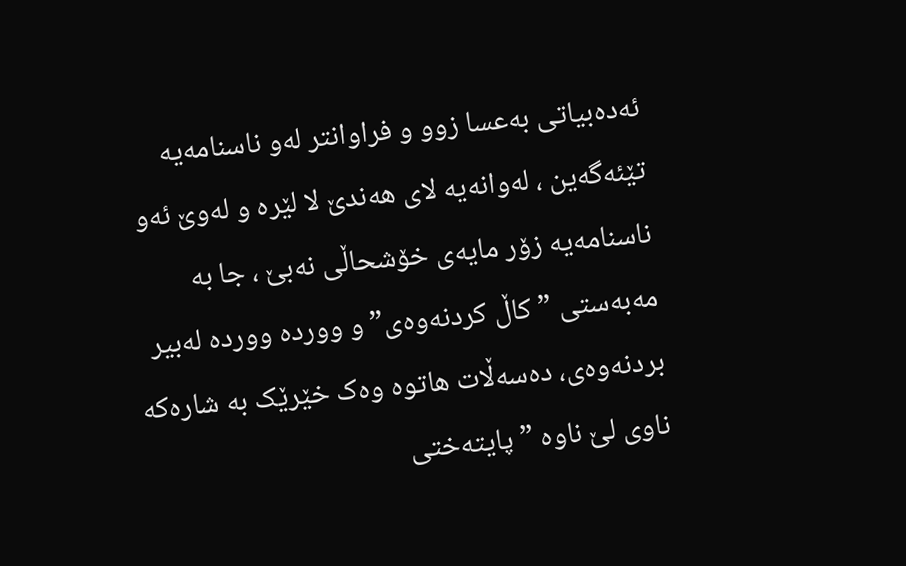ئەدەبیاتی بەعسا زوو و فراوانتر لەو ناسنامەیە تێئەگەین ، لەوانەیە لای هەندێ لا لێرە و لەوێ ئەو ناسنامەیە زۆر مایەی خۆشحاڵی نەبێ ، جا بە مەبەستی ” کاڵ کردنەوەی” و ووردە ووردە لەبیر بردنەوەی، دەسەڵات هاتوە وەک خێرێک بە شارەکە ناوی لێ ناوە ” پایتەختی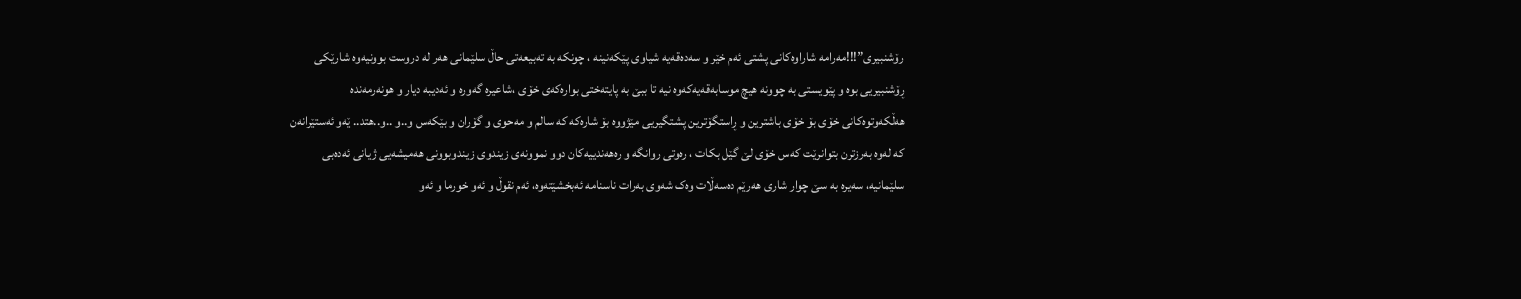رۆشنبیری”!!!مەرامە شاراوەکانی پشتی ئەم خێر و سەدەقەیە شیاوی پێکەنینە ، چونکە بە تەبیعەتی حاڵ سلێمانی هەر لە دروست بوونیەوە شارێکی ڕۆشنبیریی بوە و پێویستی بە چوونە هیچ موسابەقەیەکەوە نیە تا ببێ بە پایتەختی بوارەکەی خۆی ،شاعیرە گەورە و ئەدیبە دیار و هونەرمەندە هەڵکەوتوەکانی خۆی بۆ خۆی باشترین و ڕاستگۆترین پشتگیریی مێژووە بۆ شارەکە کە سالم و مەحوی و گۆران و بێکەس و..و ..و..هتد.. ێەو ئەستێرانەن کە لەوە بەرزترن بتوانرێت کەس خۆی لێ گێل بکات ، رەوتی روانگە و رەهەندییەکان دوو نموونەی زیندوی زیندوبوونی هەمیشەیی ژیانی ئەدەبی سلێمانیە، سەیرە بە سێ چوار شاری هەرێم دەسەڵات وەک شەوی بەرات ناسنامە ئەبخشێتەوە، ئەم نقوڵ و ئەو خورما و ئەو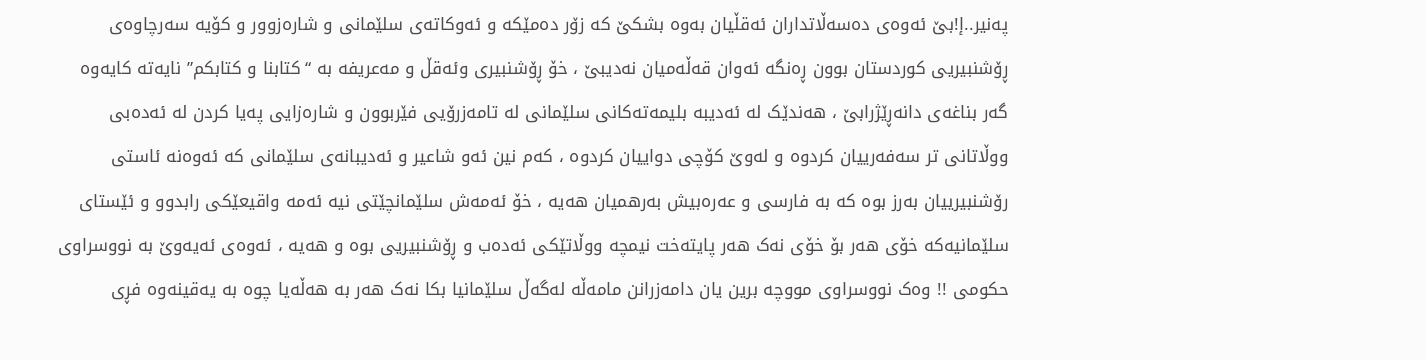پەنیر..إ!بێ ئەوەی دەسەڵاتداران ئەقڵیان بەوە بشکێ کە زۆر دەمێکە و ئەوکاتەی سلێمانی و شارەزوور و کۆیە سەرچاوەی ڕۆشنبیریی کوردستان بوون ڕەنگە ئەوان قەڵەمیان نەدیبێ ، خۆ ڕۆشنبیری وئەقڵ و مەعریفە بە “کتابنا و کتابکم” نایەتە کایەوە گەر بناغەی دانەڕێژرابێ ، هەندێک لە ئەدیبە بلیمەتەکانی سلێمانی لە تامەزرۆیی فێربوون و شارەزایی پەیا کردن لە ئەدەبی ووڵاتانی تر سەفەرییان کردوە و لەوێ کۆچی دواییان کردوە ، کەم نین ئەو شاعیر و ئەدیبانەی سلێمانی کە ئەوەنە ئاستی رۆشنبیرییان بەرز بوە کە بە فارسی و عەرەبیش بەرهمیان هەیە ، خۆ ئەمەش سلێمانچێتی نیە ئەمە واقیعێکی رابدوو و ئێستای سلێمانیەکە خۆی هەر بۆ خۆی نەک هەر پایتەخت نیمچە ووڵاتێکی ئەدەب و ڕۆشنبیریی بوە و هەیە ، ئەوەی ئەیەوێ بە نووسراوی حکومی !! وەک نووسراوی مووچە برین یان دامەزرانن مامەڵە لەگەڵ سلێمانیا بکا نەک هەر بە هەڵەیا چوە بە یەقینەوە فڕی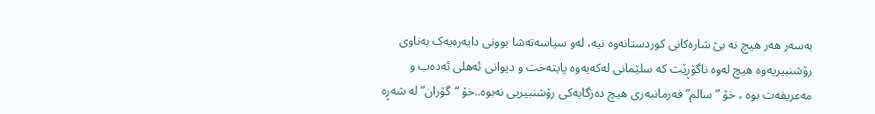بەسەر هەر هیچ نە بێ شارەکانی کوردستانەوە نیە، لەو سیاسەتەشا بوونی دایەرەیەک بەناوی رۆشنبیریەوە هیچ لەوە ناگۆڕێت کە سلێمانی لەکەیەوە پایتەخت و دیوانی ئەهلی ئەدەب و مەعریفەت بوە ، خۆ ” سالم” فەرمانبەری هیچ دەزگایەکی رۆشنبیریی نەبوە..خۆ “گۆران” لە شەڕە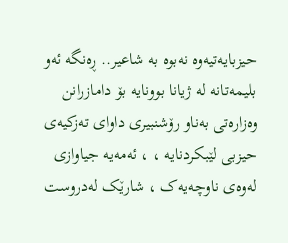حیزبایەتیەوە نەبوە بە شاعیر.. ڕەنگە ئەو بلیمەتانە لە ژیانا بوونایە بۆ دامازرانن وەزارەتی بەناو رۆشنبیری داوای تەزکیەی حیزبی لێبکردنایە ، ، ئەمەیە جیاوازی لەوەی ناوچەیەک ، شارێک لەدروست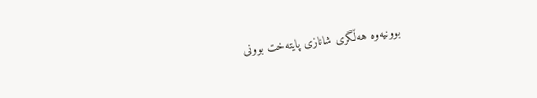بوونیەوە هەڵگری شانازی پایتەخت بوونی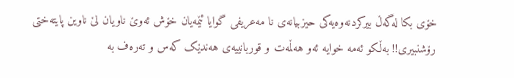خۆی بکا لەگەڵ بیرکردنەوەیەکی حیزبیانەی نا مەعریفی گوایا ئێمەیان خۆش ئەوێ ناویان لێ ناوین پایتەختی رۆشنبیری!! بەڵکو ئەمە خوایە ئەو هەڵمەت و قوربانییەی هەندێک کەس و تەرەف بە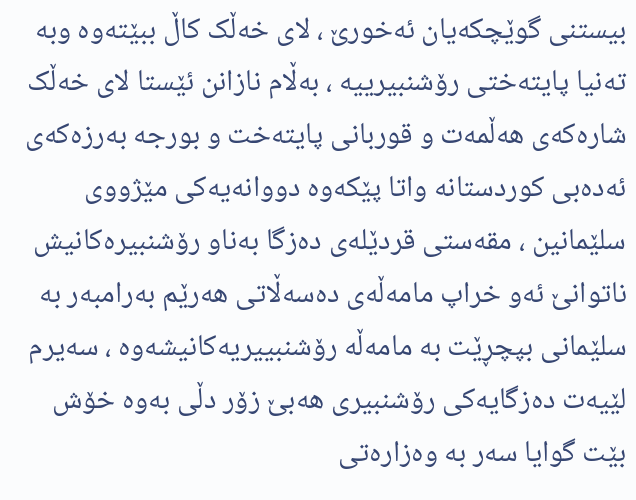بیستنی گوێچکەیان ئەخورێ ، لای خەڵک کاڵ ببێتەوە وبە تەنیا پایتەختی رۆشنبیرییە ، بەڵام نازانن ئێستا لای خەڵک شارەکەی هەڵمەت و قوربانی پایتەخت و بورجە بەرزەکەی ئەدەبی کوردستانە واتا پێکەوە دووانەیەکی مێژووی سلێمانین ، مقەستی قردێلەی دەزگا بەناو رۆشنبیرەکانیش ناتوانێ ئەو خراپ مامەڵەی دەسەڵاتی هەرێم بەرامبەر بە سلێمانی بپچڕێت بە مامەڵە رۆشنبییریەکانیشەوە ، سەیرم لێیەت دەزگایەکی رۆشنبیری هەبێ زۆر دڵی بەوە خۆش بێت گوایا سەر بە وەزارەتی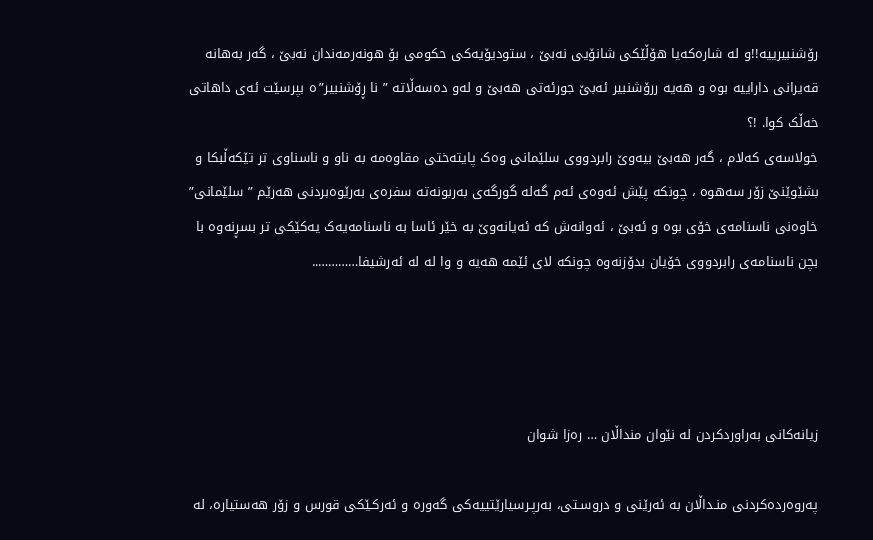رۆشنبیرییە!!و لە شارەکەیا هۆڵێکی شانۆیی نەبێ ، ستودیۆیەکی حکومی بۆ هونەرمەندان نەبێ ، گەر بەهانە قەیرانی داراییە بوە و هەیە ررۆشنبیر ئەبێ جورئەتی هەبێ و لەو دەسەڵاتە ” نا ڕۆشنبیر”ە بپرسێت ئەی داهاتی خەڵک کوا. !؟
خولاسەی کەلام ، گەر هەبێ بیەوێ رابردووی سلێمانی وەک پایتەختی مقاوەمە بە ناو و ناسناوی تر تێکەڵبکا و بشێوێنێ زۆر سەهوە ، چونکە پێش ئەوەی ئەم گەلە گورگەی بەربونەتە سفرەی بەرێوەبردنی هەرێم ” سلێمانی” خاوەنی ناسنامەی خۆی بوە و ئەبێ ، ئەوانەش کە ئەیانەوێ بە خێر ئاسا بە ناسنامەیەک یەکێکی تر بسڕنەوە با بچن ناسنامەی رابردووی خۆیان بدۆزنەوە چونکە لای ئێمە هەیە و وا لە لە ئەرشیفا…………..




زیانەکانی بەراوردکردن لە نێوان منداڵان … رەزا شوان

پەروەردەکردنی منـداڵان بە ئەرێنی و دروسـتی، بەرپـرسیارێتییەکی گەورە و ئەرکـێکی قورس و زۆر هەستیارە، لە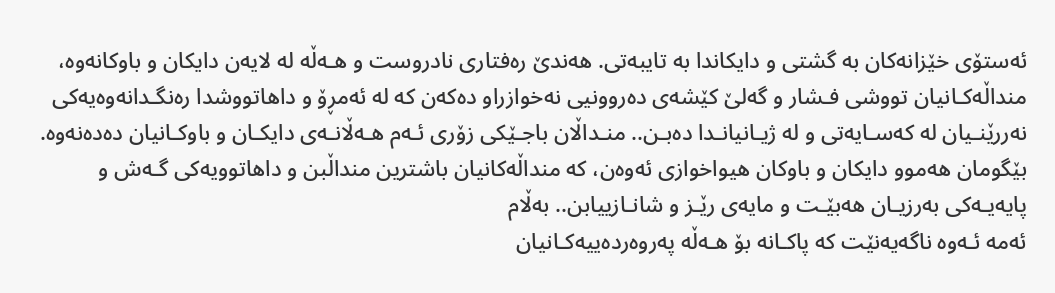ئەستۆی خێزانەکان بە گشتی و دایکاندا بە تایبەتی. هەندێ رەفتاری نادروست و هـەڵە لە لایەن دایکان و باوکانەوە، منداڵەکـانیان تووشی فـشار و گەلێ کێشەی دەروونیی نەخوازراو دەکەن کە لە ئەمڕۆ و داهاتووشدا رەنگـدانەوەیەکی نەررێنـیان لە کەسـایەتی و لە ژیـانیانـدا دەبـن.. منـداڵان باجـێکی زۆری ئـەم هـەڵانـەی دایکـان و باوکـانیان دەدەنەوە.
بێگومان هەموو دایکان و باوکان هیواخوازی ئەوەن، کە منداڵەکانیان باشترین منداڵبن و داهاتوویەکی گـەش و پایەیـەکی بەرزیـان هەبێـت و مایەی رێـز و شانـازییابن.. بەڵام
ئەمە ئـەوە ناگەیەنێت کە پاکـانە بۆ هـەڵە پەروەردەییەکـانیان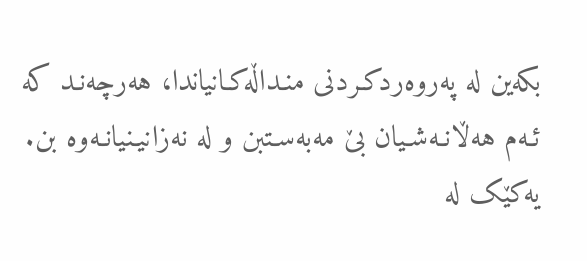بکەین لە پەروەردکـردنی منـداڵەکـانیاندا، هەرچەنـد کە ئـەم هەڵانـەشـیان بێ مەبەسـتبن و لە نەزانیـنیانـەوە بن.
یەکێک لە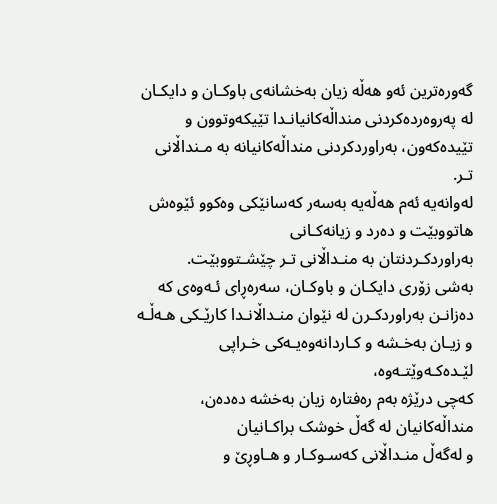گەورەترین ئەو هەڵە زیان بەخشانەی باوکـان و دایکـان لە پەروەردەکردنی منداڵەکانیانـدا تێیکەوتوون و تێیدەکەون، بەراوردکردنی منداڵەکانیانە بە مـنداڵانی تـر.
لەوانەیە ئەم هەڵەیە بەسەر کەسانێکی وەکوو ئێوەش هاتووبێت و دەرد و زیانەکـانی
بەراوردکـردنتان بە منـداڵانی تـر چێشـتووبێت.
بەشی زۆری دایکـان و باوکـان، سەرەڕای ئـەوەی کە دەزانـن بەراوردکـرن لە نێوان منـداڵانـدا کارێـکی هـەڵـە و زیـان بەخـشە و کـاردانەوەیـەکی خـراپی لێـدەکـەوێتـەوە،
کەچی درێژە بەم رەفتارە زیان بەخشە دەدەن، منداڵەکانیان لە گەڵ خوشک براکـانیان
و لەگەڵ منـداڵانی کەسـوکـار و هـاوڕێ و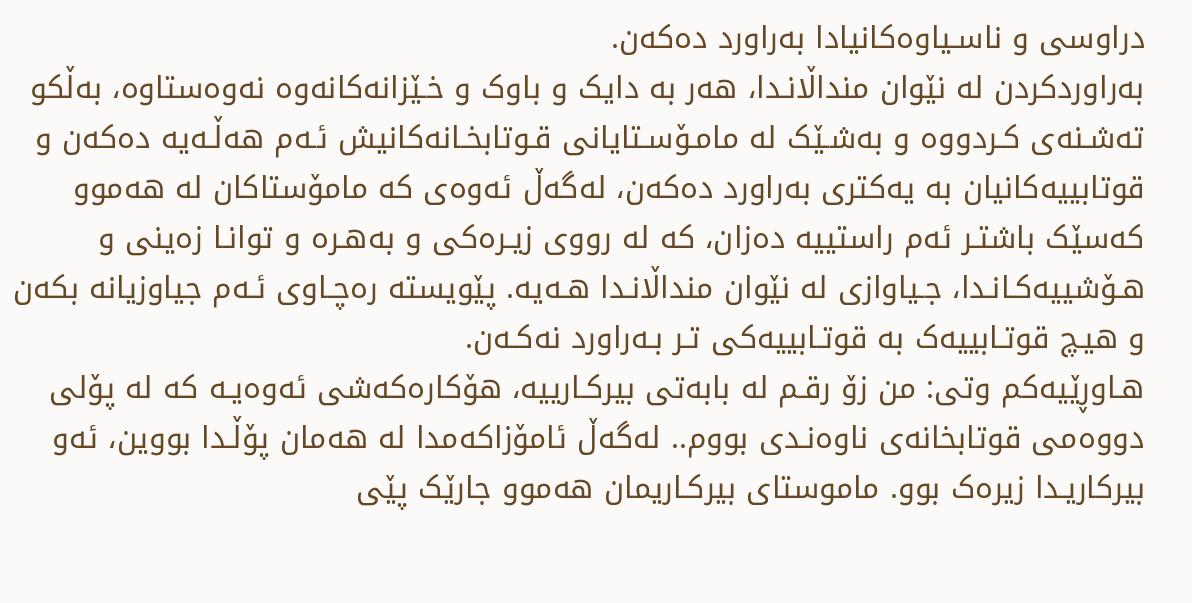دراوسی و ناسـیاوەکانیادا بەراورد دەکەن.
بەراوردکردن لە نێوان منداڵانـدا، هەر بە دایک و باوک و خـێزانەکانەوە نەوەستاوە، بەڵکو تەشـنەی کـردووە و بەشـێک لە مامـۆسـتایانی قـوتابخـانەکانیش ئـەم هەڵـەیە دەکەن و قوتابییەکانیان بە یەکتری بەراورد دەکەن، لەگەڵ ئەوەی کە مامۆستاکان لە هەموو کەسێک باشتـر ئەم راستییە دەزان، کە لە رووی زیـرەکی و بەهـرە و توانـا زەینی و هـۆشییەکـانـدا، جـیاوازی لە نێوان منداڵانـدا هـەیە. پێویستە رەچـاوی ئـەم جیاوزیانە بکەن و هیـچ قوتـابییەک بە قوتـابییەکی تـر بـەراورد نەکـەن.
هـاوڕێیەکم وتی: من زۆ رقـم لە بابەتی بیرکـارییە، هۆکارەکەشی ئەوەیـە کە لە پۆلی
دووەمی قوتابخانەی ناوەنـدی بووم.. لەگەڵ ئامۆزاکەمدا لە هەمان پۆڵـدا بووین، ئەو بیرکاریـدا زیرەک بوو. ماموستای بیرکـاریمان هەموو جارێک پێی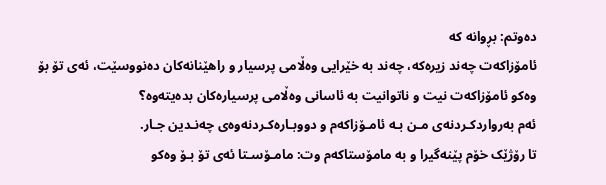دەوتم: بڕوانە کە
ئامۆزاکەت چەند زیرەکە، چەند بە خێرایی وەڵامی پرسیار و راهێنانەکان دەنووسێت، ئەی تۆ بۆ وەکو ئامۆزاکەت نیت و ناتوانیت بە ئاسانی وەڵامی پرسیارەکان بدەیتەوە؟
ئەم بەرواردکـردنەی مـن بـە ئامـۆزاکەم و دووبـارەکـردنەوەی چەنـدین جـار.
تا رۆژێک خۆم پێنەگیرا و بە مامۆستاکەم وت: مامـۆسـتا ئەی تۆ بـۆ وەکو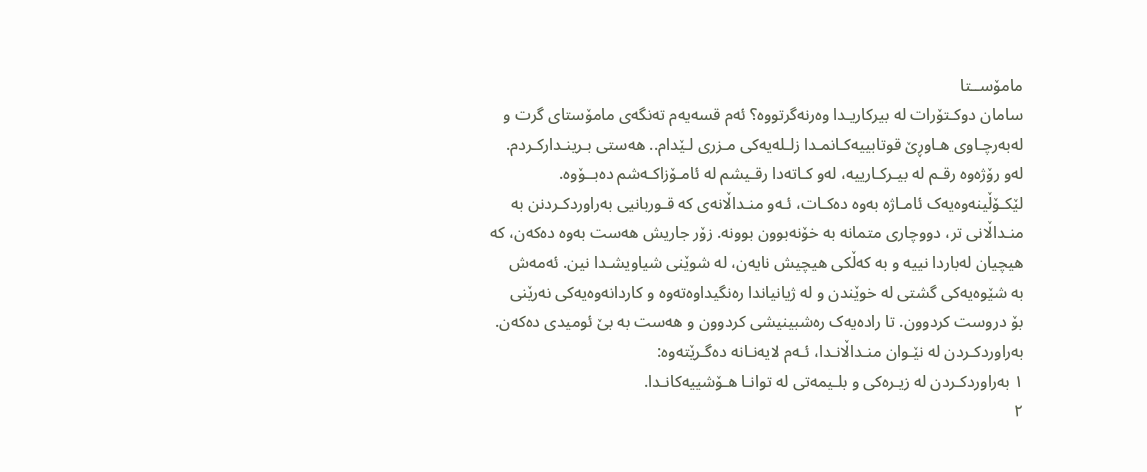مامۆســتا
سامان دوکـتۆرات لە بیرکاریـدا وەرنەگرتووە؟ ئەم قسەیەم تەنگەی مامۆستای گرت و لەبەرچـاوی هـاوڕێ قوتابییەکـانمـدا زلـلەیەکی مـزری لـێدام.. هەستی بـرینـدارکـردم.
لەو رۆژەوە رقـم لە بیـرکـارییە، لەو کـاتەدا رقـیشم لە ئامـۆزاکـەشم دەبــۆوە.
لێکـۆڵینەوەیەک ئامـاژە بەوە دەکـات، ئـەو منـداڵانەی کە قـوربانیی بەراوردکـردنن بە منـداڵانی تر، دووچاری متمانە بە خۆنەبوون بوونە. زۆر جاریش هەست بەوە دەکەن، کە هیچیان لەباردا نییە و بە کەڵکی هیچیش نایەن، لە شوێنی شیاویشـدا نین. ئەمەش
بە شێوەیەکی گشتی لە خوێندن و لە ژیانیاندا رەنگیداوەتەوە و کاردانەوەیەکی نەرێنی
بۆ دروست کردوون. تا رادەیەک رەشبینیشی کردوون و هەست بە بێ ئومیدی دەکەن.
بەراوردکـردن لە نێـوان منـداڵانـدا، ئـەم لایەنـانە دەگـرێتەوە:
١ بەراوردکـردن لە زیـرەکی و بلـیمەتی لە توانـا هـۆشییەکانـدا.
٢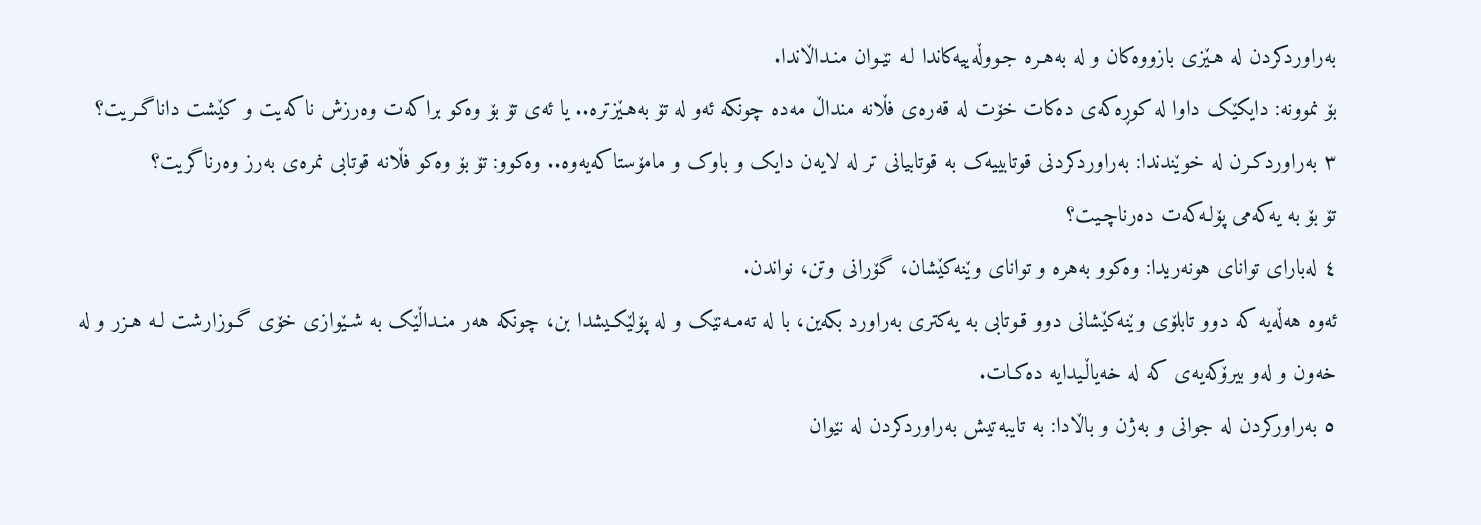بەراوردکردن لە هـێزی بازووەکان و لە بەهـرە جـووڵەییەکاندا لـە نێـوان منـداڵاندا.
بۆ نموونە: دایکێک داوا لە کوڕەکەی دەکات خۆت لە قەرەی فڵانە منداڵ مەدە چونکە ئەو لە تۆ بەهـێزترە.. یا ئەی تۆ بۆ وەکو براکەت وەرزش ناکەیت و کێشت داناگـریت؟
٣ بەراوردکـرن لە خوێندندا: بەراوردکردنی قوتابییەک بە قوتابیانی تر لە لایەن دایک و باوک و مامۆستاکەیەوە.. وەکوو: تۆ بۆ وەکو فڵانە قوتابی نمرەی بەرز وەرناگریت؟
تۆ بۆ بە یەکەمی پۆلـەکەت دەرناچـیت؟
٤ لەبارای توانای هونەریدا: وەکوو بەهرە و توانای وێنەکێشان، گۆرانی وتن، نواندن.
ئەوە هەڵەیە کە دوو تابلۆی وێنەکێشانی دوو قـوتابی بە یەکتری بەراورد بکەین، با لە تەمـەنێک و لە پۆلێکـیشدا بن، چونکە هەر منـداڵێک بە شـێوازی خۆی گـوزارشت لـە هـزر و لە خەون و لەو بیرۆکەیەی کە لە خەیاڵـیدایە دەکـات.
٥ بەراورکردن لە جوانی و بەژن و باڵادا: بە تایبەتیش بەراوردکردن لە نێوان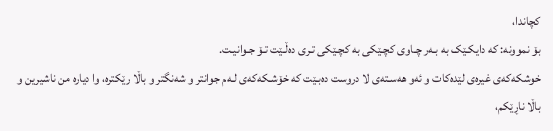کچاندا،
بۆ نموونە: کە دایکـێک بە بـەر چـاوی کچـێکی بە کچـێکی تـری دەڵـێت تـۆ جـوانیـت.
خوشکەکەی غیرەی لێدەکات و ئەو هەسـتەی لا دروست دەبـێت کە خۆشـکەکەی لـەم جوانتر و شەنگتر و باڵا رێکترە، وا دیارە من ناشیرین و باڵا ناڕێکم،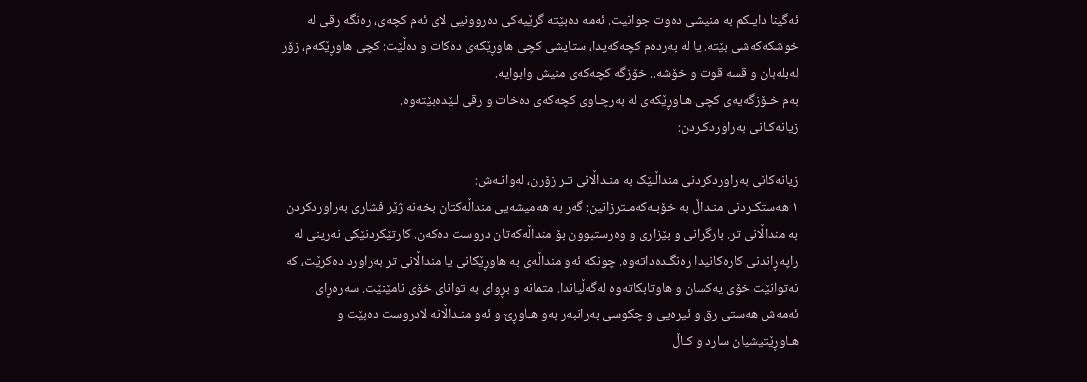ئەگینا دایـکم بە منیشی دەوت جوانیت. ئەمە دەبێتە گرێیەکی دەروونیی لای ئەم کچەی، رەنگە رقی لە خوشکەکەشی بێتە. یا لە بەردەم کچەکەیدا، ستایشی کچی هاوڕێکەی دەکات و دەڵێت: کچی هاوڕێکەم، زۆر لەبلەبان و قسە قوت و خۆشە.. خۆزگە کچەکەی منیش وابوایە.
بەم خـۆزگەیەی کچی هـاوڕێکەی لە بەرچـاوی کچەکەی دەخات و رقی لـێدەبێتەوە.
زیانەکـانی بەراوردکـردن:

زیانەکانی بەراوردکردنی منداڵـێک بە منـداڵانی تـر زۆرن، لەوانـەش:
١ هەستکـردنی منـداڵ بە خۆبـەکەمـترزانین: گەر بە هەمیشەیی منداڵەکتان بخەنە ژێر فشاری بەراوردکردن بە منداڵانی تر. بارگرانی و بێزاری و وەرستبوون بۆ منداڵەکەتان دروست دەکەن. کارتێکردنێکی نەرینی لە راپەڕاندنی کارەکانیدا رەنگـدەداتەوە. چونکە ئەو منداڵەی بە هاوڕێکانی یا منداڵانی تر بەراورد دەکرێت، کە نەتوانێت خۆی یەکسان و هاوتابکاتەوە لەگەڵیاندا. متمانە و بڕوای بە توانای خۆی نامێنێت. سەرەڕای ئەمەش هەستی رق و ئیرەیی و چکوسی بەرانبەر بەو هـاوڕێ و ئەو منـداڵانە لادروست دەبێت و هـاوڕێتیشیان سارد و کـاڵ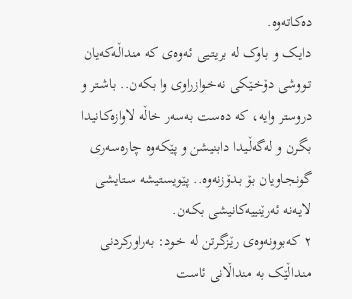دەکـاتەوە.
دایـک و بـاوک لە بریتـیی ئـەوەی کە منداڵـەکەیان تـووشی دۆخـێکی نەخـوازراوی وا بکەن.. باشـتر و دروستر وایە، کە دەست بەسەر خاڵە لاوازەکـانیدا بگـرن و لەگەڵـیدا دابنیشن و پێکەوە چارەسەری گونجـاویان بۆ بـدۆزنەوە.. پێویستیشە سـتایشی لایـەنە ئەرێنییەکانیشی بکـەن.
٢ کەبوونەوەی رێـزگـرتن لە خـود: بەراورکردنی منـداڵێک بە منداڵانی ئاست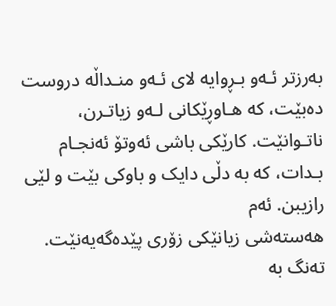بەرزتر ئـەو بـڕوایە لای ئـەو منـداڵە دروست دەبێت، کە هـاوڕێکانی لـەو زیاتـرن، ناتـوانێت. کارێکی باشی ئەوتۆ ئەنجـام بـدات، کە بە دڵی دایک و باوکی بێت و لێی رازیبن. ئەم
هەستەشی زیانێکی زۆری پێدەگەیەنێت. تەنگ بە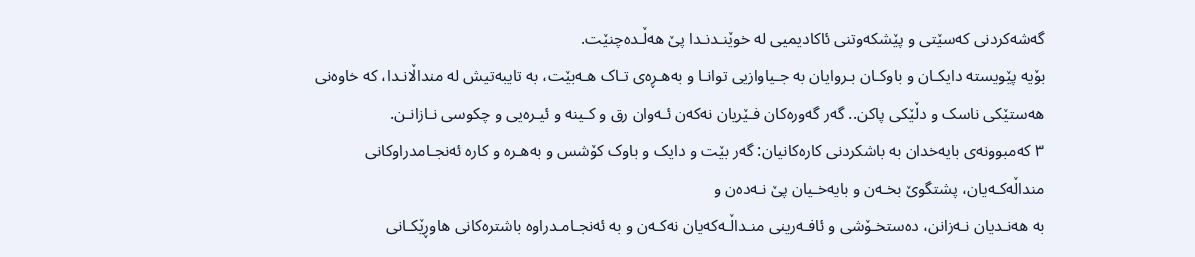گەشەکردنی کەسێتی و پێشکەوتنی ئاکادیمیی لە خوێنـدنـدا پێ هەڵـدەچنێت.
بۆیە پێویستە دایکـان و باوکـان بـروایان بە جـیاوازیی توانـا و بەهـڕەی تـاک هـەبێت، بە تایبەتیش لە منداڵانـدا، کە خاوەنی هەستێکی ناسک و دڵێکی پاکن.. گەر گەورەکان فـێریان نەکەن ئـەوان رق و کـینە و ئیـرەیی و چکوسی نـازانـن.
٣ کەمبوونەی بایەخدان بە باشکردنی کارەکانیان: گەر بێت و دایک و باوک کۆشس و بەهـرە و کارە ئەنجـامدراوکانی منداڵەکـەیان، پشتگوێ بخـەن و بایەخـیان پێ نـەدەن و
بە هەنـدیان نـەزانن، دەستخـۆشی و ئافـەرینی منـداڵـەکەیان نەکـەن و بە ئەنجـامـدراوە باشترەکانی هاوڕێکـانی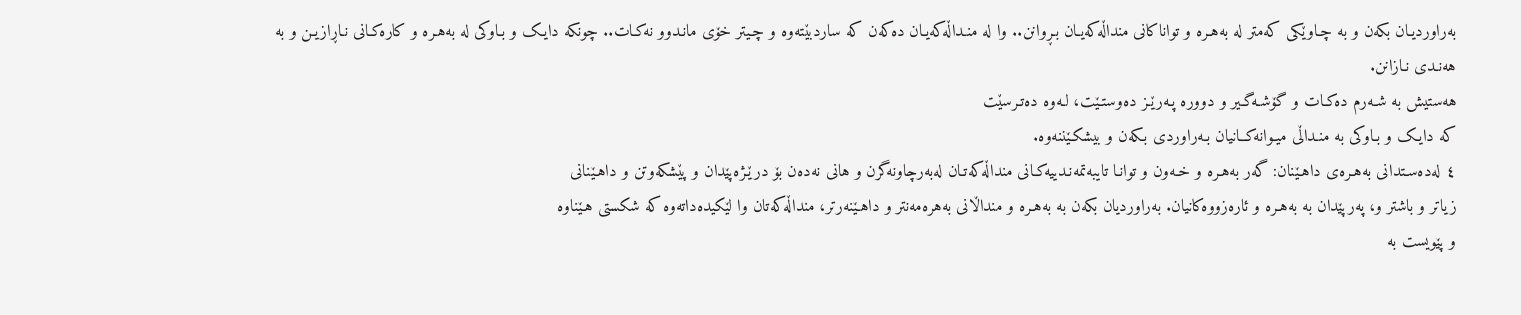بەراوردیـان بکەن و بە چـاوێکی کەمتر لە بەهـرە و تواناکانی منداڵەکەیـان بـڕوانن.. وا لە منـداڵەکەیـان دەکەن کە ساردبێتەوە و چـیتر خۆی مانـدوو نەکـات.. چونکە دایـک و بـاوکی لە بەهـرە و کارەکـانی نـاڕازیـن و بە هەنـدی نـازانن.
هەستیش بە شـەرم دەکـات و گۆشـەگـیر و دوورە پـەرێـز دەوستـێت، لـەوە دەتـرسێت
کە دایـک و بـاوکی بە منـداڵی میـوانەکــانیان بـەراوردی بـکەن و بیشکـێننەوە.
٤ لەدەسـتدانی بەهـرەی داهـێنان: گەر بەهـرە و خـەون و توانـا تایبەتمەنـدییەکـانی منداڵەکەتـان لەبەرچاونەگرن و هانی نەدەن بۆ درێـژەپێدان و پێشکەوتن و داهـێنانی
زیاتر و باشتر و، پەرپێدان بە بەهـرە و ئارەزووەکانیان. بەراوردیان بکەن بە بەهـرە و منداڵانی بەهرەمەنتر و داهـێنەرتر، منداڵەکەتان وا لێکیدەداتەوە کە شکستی هـێناوە
و پێویست بە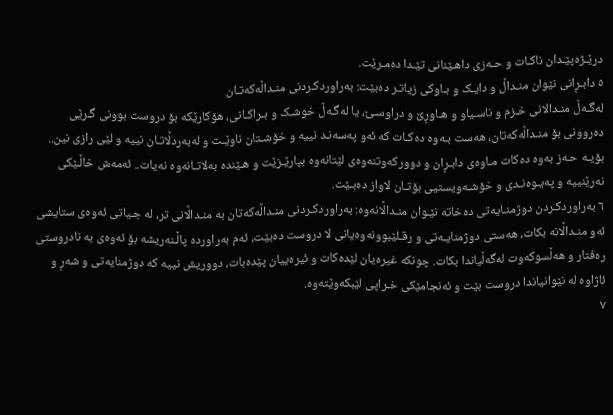درێـژەپێـدان ناکـات و حـەزی داهـێنانی تێـدا دەمـرێت.
٥ دابـڕانی نێوان منـداڵ و دایـک و بـاوکی زیاتـر دەبێت: بەراوردکـردنی منـداڵەکەتـان
لەگـەڵ منـدالانی خـزم و ناسـیاو و هـاوڕێ و دراوسـێ، یا لەگـەڵ خوشـک و بـراکـانی، هۆکارێکە بۆ دروست بوونی گـرێی دەروونی بۆ منـداڵەکەتان، هەست بـەوە دەکـات کە ئەو پەسەنـد نییە و خۆشـتان ناوێـت و لەبەردڵاتـان نییە و لێی رازی نین.. بۆیـە حـەز بەوە دەکات مـاوەی دابـڕان و دوورکەوتنەوەی لێتانەوە بپارێـزێت و هـێندە بەلاتـانەوە نەیات.. ئەمەش خاڵـێکی نەرێنییە و پەیـوەنـدی و خۆشـەویستیی بۆتـان لاواز دەبـێت.
٦ بەراوردکـردن دوژمنـایەتی دەخاتە نێـوان منـداڵانەوە: بەراوردکـردنی منـداڵەکەتان بە منـداڵانی تر، لە جـیاتی ئەوەی ستایشی ئەو منـداڵانە بکات، هەستی دوژمنایـەتی و رقـلێبوونەوەیانی لا دروست دەبێت، ئەم بەراوردە پاڵـنەریشە بۆ ئەوەی بە نادروستی رەفتار و هەڵسوکەوت لەگەڵیاندا بکات. چونکە غیرەیان لێدەکات و ئیرەییان پێدەبات، دووریش نییە کە دوژمنایەتی و شەڕ و ئاژاوە لە نێوانیاندا دروست بێت و ئەنجامێکی خـراپی لێبکەوێتەوە.
٧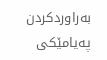بەراوردکردن پەیامێکی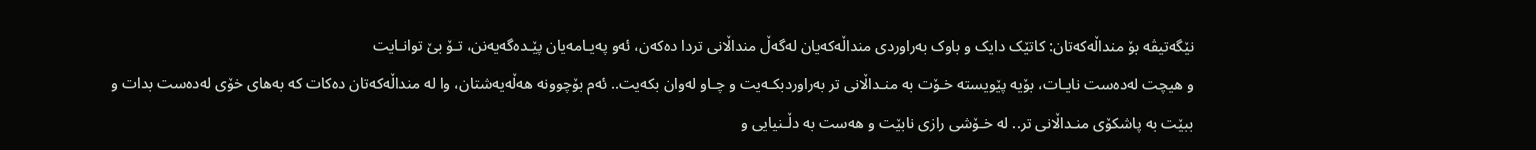نێگەتیڤە بۆ منداڵەکەتان: کاتێک دایک و باوک بەراوردی منداڵەکەیان لەگەڵ منداڵانی تردا دەکەن، ئەو پەیـامەیان پێـدەگەیەنن، تـۆ بێ توانـایت
و هیچت لەدەست نایـات، بۆیە پێویستە خـۆت بە منـداڵانی تر بەراوردبکـەیت و چـاو لەوان بکەیت.. ئەم بۆچوونە هەڵەیەشتان، وا لە منداڵەکەتان دەکات کە بەهای خۆی لەدەست بدات و ببێت بە پاشکۆی منـداڵانی تر.. لە خـۆشی رازی نابێت و هەست بە دڵـنیایی و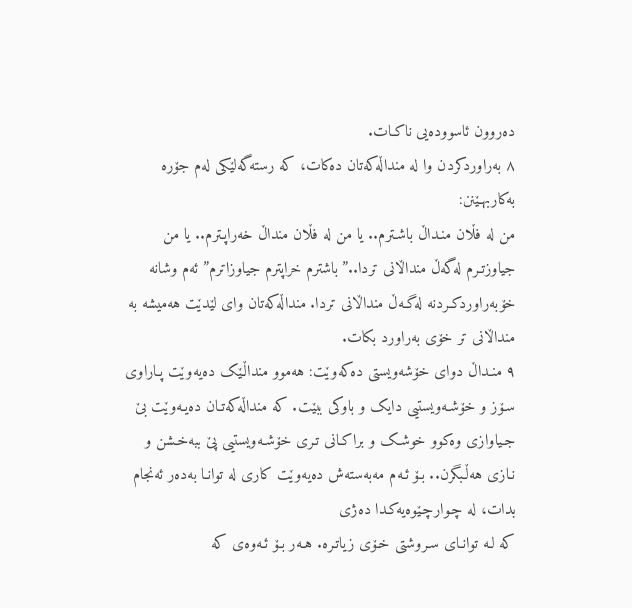دەروون ئاسوودەیی ناکـات.
٨ بەراوردکردن وا لە منداڵەکەتان دەکات، کە رستەگەلێکی لەم جۆرە بەکاربهـێنن:
من لە فڵان منـداڵ باشـترم.. یا من لە فڵان منداڵ خەراپـترم.. یا من جیاوزتـرم لەگەڵ منداڵانی تردا..”باشترم خراپترم جیاوزاترم” ئەم وشانە خۆبەراوردکـردنە لەگـەڵ منداڵانی تردا. منداڵەکەتان وای لێدێت هەمیشە بە منداڵانی تر خۆی بەراورد بکات.
٩ منـداڵ دوای خۆشەویستی دەکەوێت: هەموو منداڵـێک دەیەوێت پـاراوی سـۆز و خۆشـەویستیی دایک و باوکی ببێت. کە منداڵەکەتـان دەیـەوێت بێ جـیاوازی وەکوو خوشـک و براکـانی تـری خۆشـەویستیی پێ ببەخـشن و نـازی هەڵـبگرن.. بـۆ ئـەم مەبەستەش دەیەوێت کاری لە توانـا بەدەر ئەنجام بدات، لە چـوارچـێوەیەکـدا دەژی
کە لـە توانـای سـروشتی خـۆی زیاتـرە. هـەر بـۆ ئـەوەی کە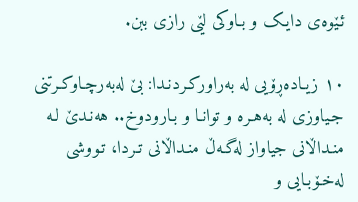ئـێوەی دایـک و بـاوکی لێی رازی ببن.

١٠ زیـادەڕۆیی لە بەراورکـردنـدا: بێ لەبەرچـاوکـرتنی جـیاوزی لە بەهـرە و توانـا و بـارودوخ.. هەنـدێ لـە منـداڵانی جیاواز لەگـەڵ منـداڵانی تـردا، تـووشی لەخـۆبـایی و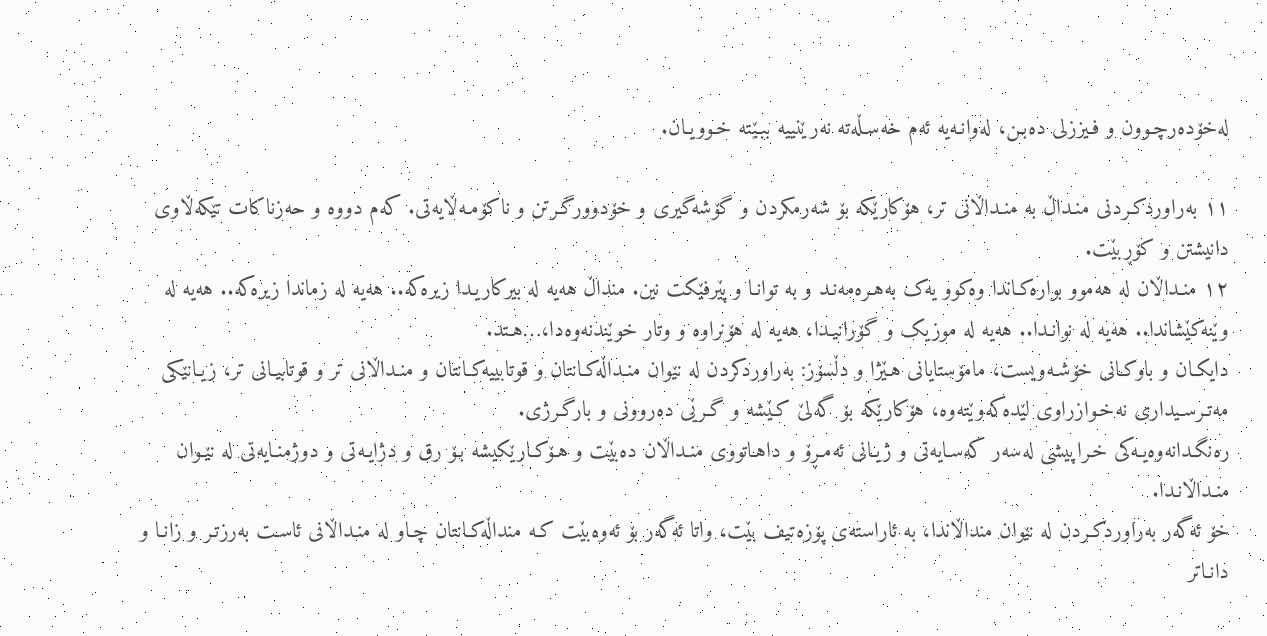لەخۆدەرچـوون و فـیززلی دەبـن، لەوانـەیە ئەم خەسـڵەتە نەرێنییە ببـێتە خـوویـان.

١١ بەراوردکـردنی منـداڵ بە منـداڵانی تر، هۆکارێکە بۆ شەرمکردن و گۆشەگیری و خۆدوورگـرتن و ناکۆمـەڵایەتی. کەم دووە و حەزناکات تێکەڵاوی دانیشتن و کۆڕبێت.
١٢ منـداڵان لە هەموو بوارەکـاندا وەکوو یەک بەهـرەمەنـد و بە توانـا و پێرفێکت نین. منداڵ هەیە لە بیرکاریـدا زیرەکە.. هەیە لە زماندا زیرەکە.. هەیە لە وێنەکێشاندا.. هەیە لە نوانـدا.. هەیە لە موزیک و گۆرانیـدا، هەیە لە هۆنراوە و وتار خوێندنەوەدا،…هـتد.
دایکـان و باوکـانی خۆشـەویست، مامۆستایانی هـێژا و دڵسۆز: بەراوردکردن لە نێوان منـداڵەکـانتان و قوتابییەکـانتان و منـداڵانی تر و قوتابیـانی تر، زیـانێکی مەتـرسـیداری نەخـوازراوی لێدەکەوێتەوە، هۆکارێکە بۆ گەلێ کـێشە و گـرێی دەروونی و بارگـرژی.
رەنگـدانەوەیـەکی خـراپیشی لەسەر کەسـایەتی و ژیـانی ئەمـڕۆ و داهـاتووی منـداڵان دەبێت و هـۆکـارێکیشە بـۆ رق و دژایـەتی و دوژمنـایەتی لە نێـوان منـداڵانـدا.
خۆ ئەگەر بەراوردکـردن لە نێوان منداڵاندا، بە ئاراستەی پۆزەتیف بێت، واتا ئەگەر بۆ ئەوەبێت کـە منداڵەکـانتان چـاو لە منـداڵانی ئاسـت بەرزتـر و زانـا و دانـاتر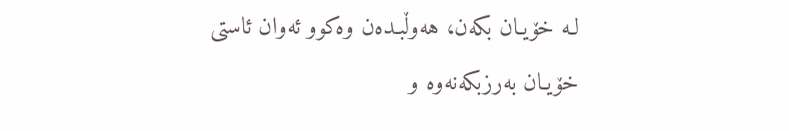لـە خۆیـان بکەن، هەوڵبـدەن وەکوو ئەوان ئاستی خۆیـان بەرزبکەنەوە و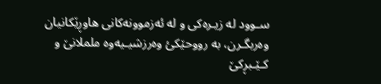سـوود لە زیـرەکی و لە ئەزموونەکانی هاوڕێکانیان وەربگـرن، بە رووحێکئ وەرزشیـیەوە ململانێ و کـێـبڕکێ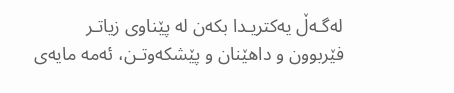لەگـەڵ یەکتریـدا بکەن لە پێناوی زیاتـر فێربوون و داهێنان و پێشکەوتـن، ئەمە مایەی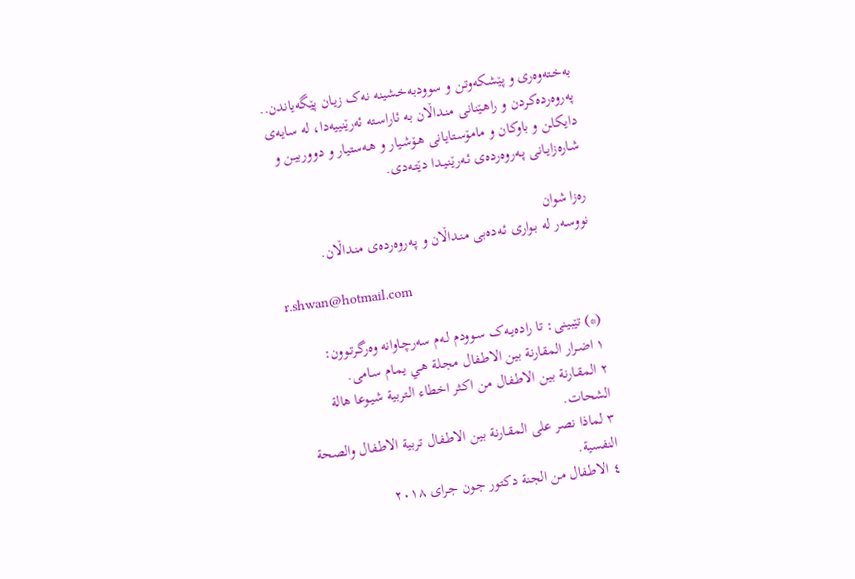بەخـتەوەری و پێشکەوتـن و سوودبەخـشینە نەک زیـان پێگەیاندن.. پەروەردەکـردن و راهـێنانی منـداڵان بە ئاراسـتە ئەرێنییەدا، لە سایەی دایکاـن و باوکـان و مامۆسـتایانی هـۆشـیار و هـەستیار و دووربیـن و شـارەزایـانی پـەروەردەی ئـەرێنـیـدا دێتـەدی.

رەزا شوان
نووسـەر لە بـواری ئـەدەبی منـداڵان و پـەروەردەی منـداڵان.

r.shwan@hotmail.com

(*) تێبینی: تا رادەیـەک سـوودم لـەم سەرچـاوانە وەرگـرتـوون:
١ اضـرار المقارنة بین الاطـفال مجـلة هـي یمـام سـامی.
٢ المقـارنة بین الاطـفال من اکـثر اخطاء الـتربیة شیـوعا هالة الشحات.
٣ لماذا نصر علی المقـارنة بین الاطـفال تربیة الاطـفال والصحة النفسیة.
٤ الاطـفال من الجنة دکتور جـون جـرای ٢٠١٨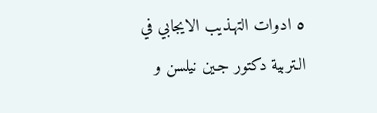٥ ادوات التهـذیب الایجابي في الـتربیة دکتور جـین نیلسن و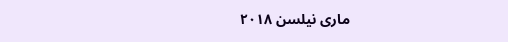ماری نیلسن ٢٠١٨